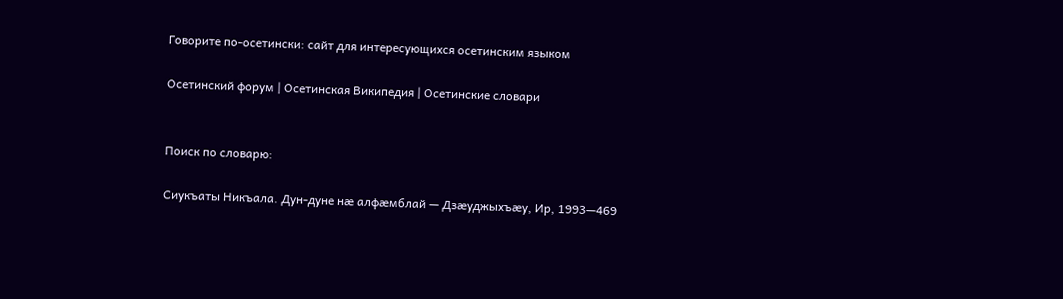Говорите по-осетински: сайт для интересующихся осетинским языком

Осетинский форум | Осетинская Википедия | Осетинские словари


Поиск по словарю:

Сиукъаты Никъала. Дун-дуне нæ алфæмблай — Дзæуджыхъæу, Ир, 1993—469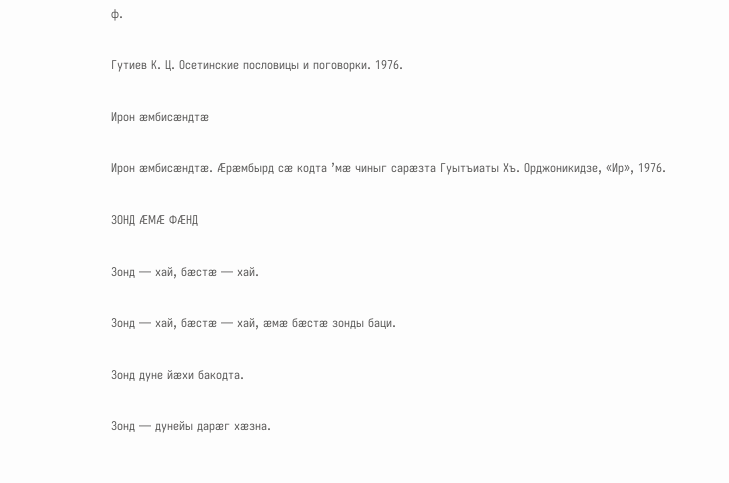ф.

Гутиев К. Ц. Осетинские пословицы и поговорки. 1976.

Ирон æмбисæндтæ

Ирон æмбисæндтæ. Æрæмбырд сæ кодта ’мæ чиныг сарæзта Гуытъиаты Хъ. Орджоникидзе, «Ир», 1976.

ЗОНД ÆМÆ ФÆНД

Зонд — хай, бæстæ — хай.

Зонд — хай, бæстæ — хай, æмæ бæстæ зонды баци.

Зонд дуне йæхи бакодта.

Зонд — дунейы дарæг хæзна.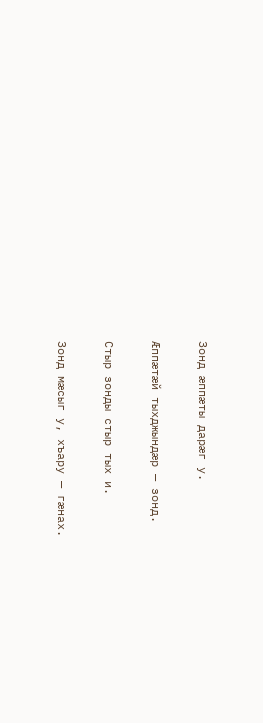Зонд æппæты дарæг у.

Æппæтæй тыхджындæр — зонд.

Стыр зонды стыр тых и.

Зонд мæсыг у, хъару — гæнах.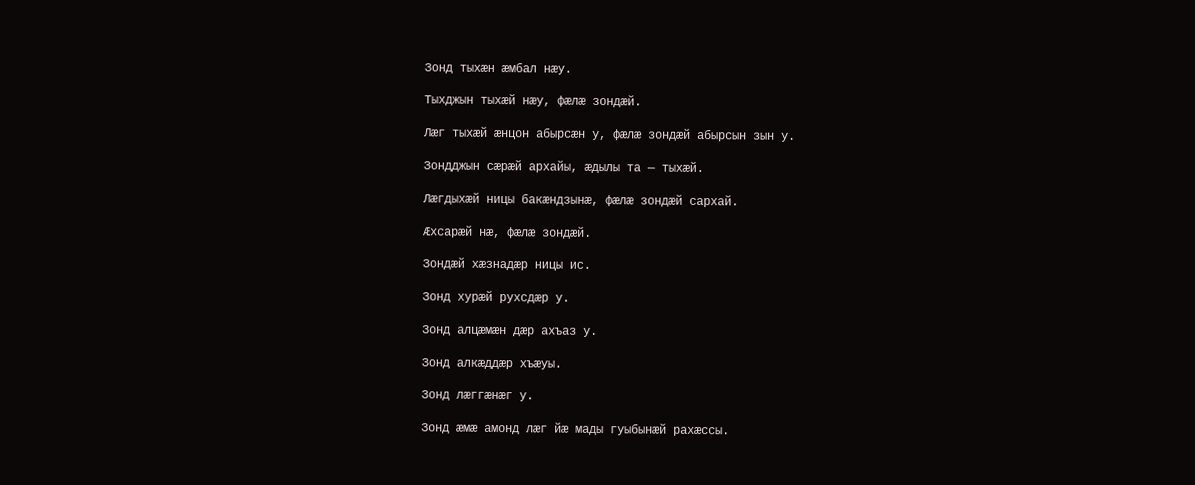Зонд тыхæн æмбал нæу.

Тыхджын тыхæй нæу, фæлæ зондæй.

Лæг тыхæй æнцон абырсæн у, фæлæ зондæй абырсын зын у.

Зондджын сæрæй архайы, æдылы та — тыхæй.

Лæгдыхæй ницы бакæндзынæ, фæлæ зондæй сархай.

Æхсарæй нæ, фæлæ зондæй.

Зондæй хæзнадæр ницы ис.

Зонд хурæй рухсдæр у.

Зонд алцæмæн дæр ахъаз у.

Зонд алкæддæр хъæуы.

Зонд лæггæнæг у.

Зонд æмæ амонд лæг йæ мады гуыбынæй рахæссы.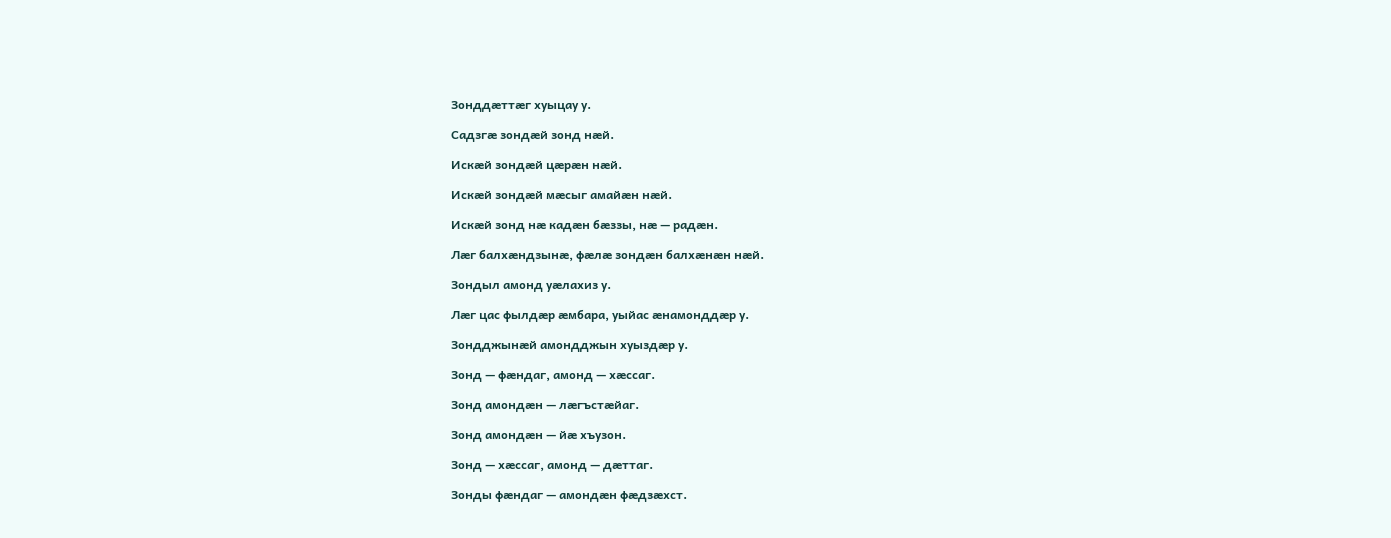Зонддæттæг хуыцау у.

Садзгæ зондæй зонд нæй.

Искæй зондæй цæрæн нæй.

Искæй зондæй мæсыг амайæн нæй.

Искæй зонд нæ кадæн бæззы, нæ — радæн.

Лæг балхæндзынæ, фæлæ зондæн балхæнæн нæй.

Зондыл амонд уæлахиз у.

Лæг цас фылдæр æмбара, уыйас æнамонддæр у.

Зондджынæй амондджын хуыздæр у.

Зонд — фæндаг, амонд — хæссаг.

Зонд амондæн — лæгъстæйаг.

Зонд амондæн — йæ хъузон.

Зонд — хæссаг, амонд — дæттаг.

Зонды фæндаг — амондæн фæдзæхст.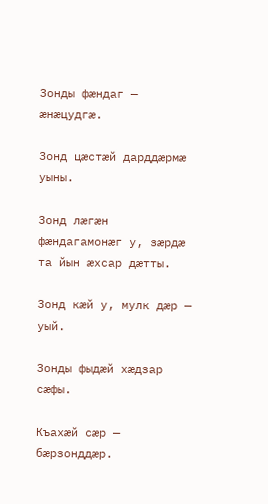Зонды фæндаг — æнæцудгæ.

Зонд цæстæй дарддæрмæ уыны.

Зонд лæгæн фæндагамонæг у, зæрдæ та йын æхсар дæтты.

Зонд кæй у, мулк дæр — уый.

Зонды фыдæй хæдзар сæфы.

Къахæй сæр — бæрзонддæр.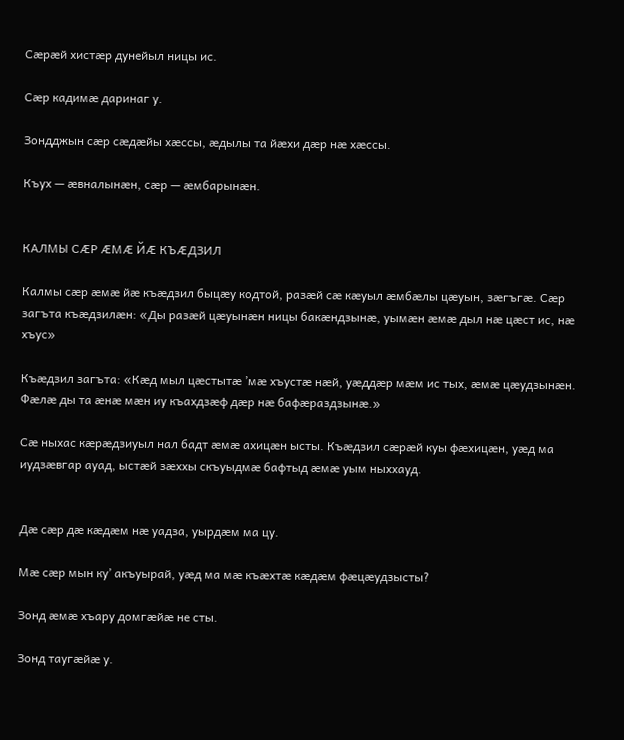Сæрæй хистæр дунейыл ницы ис.

Сæр кадимæ даринаг у.

Зондджын сæр сæдæйы хæссы, æдылы та йæхи дæр нæ хæссы.

Къух — æвналынæн, сæр — æмбарынæн.


КАЛМЫ СÆР ÆМÆ ЙÆ КЪÆДЗИЛ

Калмы сæр æмæ йæ къæдзил быцæу кодтой, разæй сæ кæуыл æмбæлы цæуын, зæгъгæ. Сæр загъта къæдзилæн: «Ды разæй цæуынæн ницы бакæндзынæ, уымæн æмæ дыл нæ цæст ис, нæ хъус»

Къæдзил загъта: «Кæд мыл цæстытæ ’мæ хъустæ нæй, уæддæр мæм ис тых, æмæ цæудзынæн. Фæлæ ды та æнæ мæн иу къахдзæф дæр нæ бафæраздзынæ.»

Сæ ныхас кæрæдзиуыл нал бадт æмæ ахицæн ысты. Къæдзил сæрæй куы фæхицæн, уæд ма иудзæвгар ауад, ыстæй зæххы скъуыдмæ бафтыд æмæ уым ныххауд.


Дæ сæр дæ кæдæм нæ уадза, уырдæм ма цу.

Мæ сæр мын ку’ акъуырай, уæд ма мæ къæхтæ кæдæм фæцæудзысты?

Зонд æмæ хъару домгæйæ не сты.

Зонд таугæйæ у.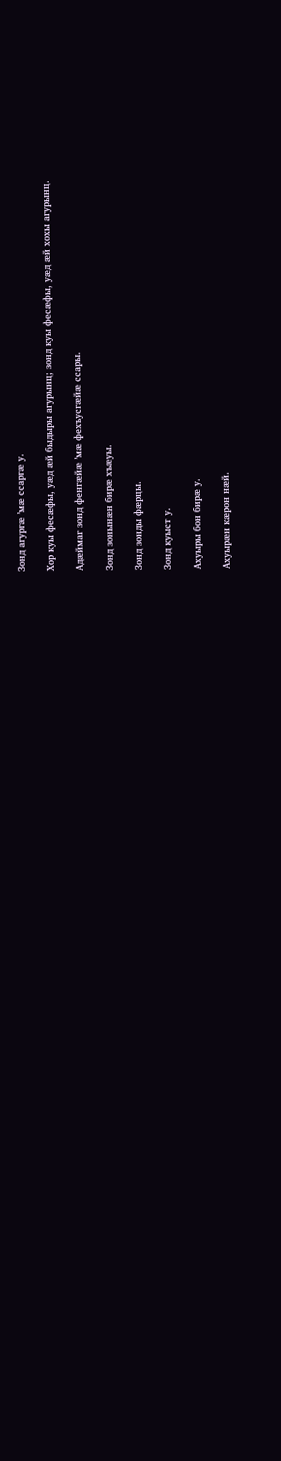Зонд агургæ ’мæ ссаргæ у.

Хор куы фесæфы, уæд æй быдыры агурынц; зонд куы фесæфы, уæд æй хохы агурынц.

Адæймаг зонд фенгæйæ ’мæ фехъусгæйæ ссары.

Зонд зонынæн бирæ хъæуы.

Зонд зонды фæрцы.

Зонд куыст у.

Ахуыры бон бирæ у.

Ахуырæн кæрон нæй.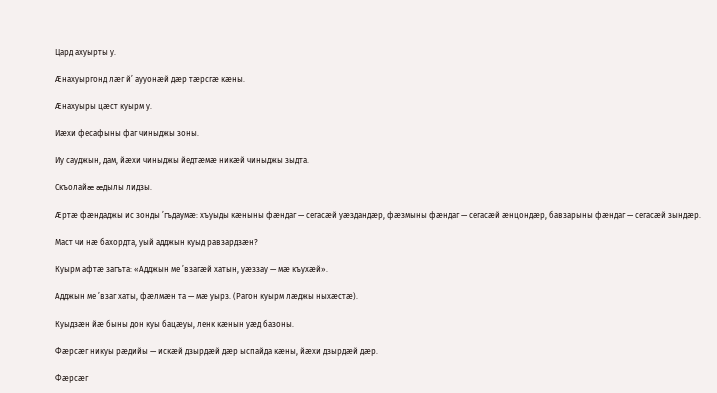Цард ахуырты у.

Æнахуыргонд лæг й’ аууонæй дæр тæрсгæ кæны.

Æнахуыры цæст куырм у.

Иæхи фесафыны фаг чиныджы зоны.

Иу сауджын, дам, йæхи чиныджы йедтæмæ никæй чиныджы зыдта.

Скъолайæ æдылы лидзы.

Æртæ фæндаджы ис зонды ’гъдаумæ: хъуыды кæныны фæндаг — сегасæй уæздандæр, фæзмыны фæндаг — сегасæй æнцондæр, бавзарыны фæндаг — сегасæй зындæр.

Маст чи нæ бахордта, уый адджын куыд равзардзæн?

Куырм афтæ загъта: «Адджын ме ’взагæй хатын, уæззау — мæ къухæй».

Адджын ме ’взаг хаты, фæлмæн та — мæ уырз. (Рагон куырм лæджы ныхæстæ).

Куыдзæн йæ быны дон куы бацæуы, ленк кæнын уæд базоны.

Фæрсæг никуы рæдийы — искæй дзырдæй дæр ыспайда кæны, йæхи дзырдæй дæр.

Фæрсæг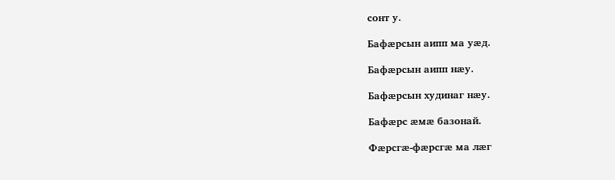сонт у.

Бафæрсын аипп ма уæд.

Бафæрсын аипп нæу.

Бафæрсын худинаг нæу.

Бафæрс æмæ базонай.

Фæрсгæ-фæрсгæ ма лæг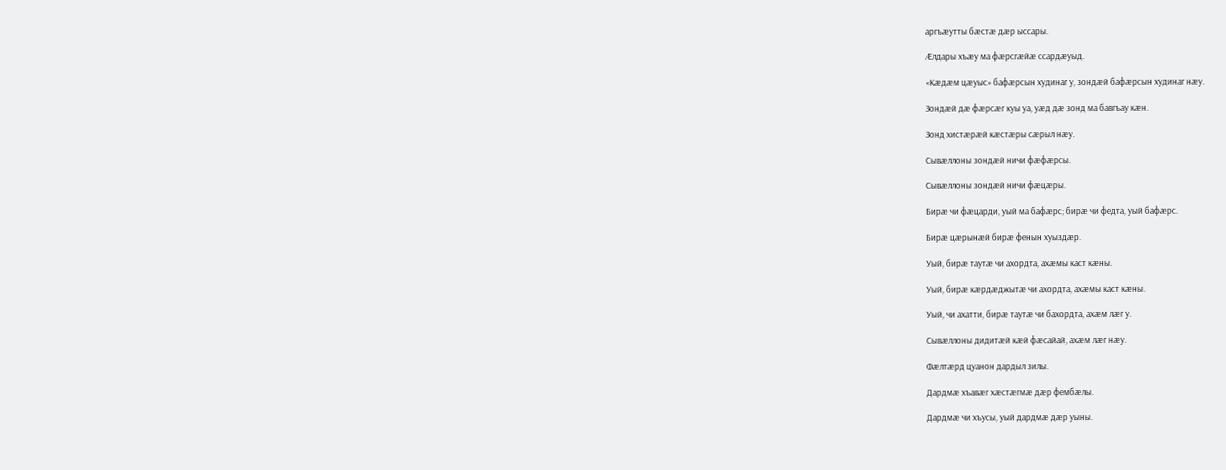аргъæутты бæстæ дæр ыссары.

Æлдары хъæу ма фæрсгæйæ ссардæуыд.

«Кæдæм цæуыс» бафæрсын худинаг у, зондæй бафæрсын худинаг нæу.

Зондæй дæ фæрсæг куы уа, уæд дæ зонд ма бавгъау кæн.

Зонд хистæрæй кæстæры сæрыл нæу.

Сывæллоны зондæй ничи фæфæрсы.

Сывæллоны зондæй ничи фæцæры.

Бирæ чи фæцарди, уый ма бафæрс; бирæ чи федта, уый бафæрс.

Бирæ цæрынæй бирæ фенын хуыздæр.

Уый, бирæ таутæ чи ахордта, ахæмы каст кæны.

Уый, бирæ кæрдæджытæ чи ахордта, ахæмы каст кæны.

Уый, чи ахатти, бирæ таутæ чи бахордта, ахæм лæг у.

Сывæллоны дидитæй кæй фæсайай, ахæм лæг нæу.

Фæлтæрд цуанон дардыл зилы.

Дардмæ хъавæг хæстæгмæ дæр фембæлы.

Дардмæ чи хъусы, уый дардмæ дæр уыны.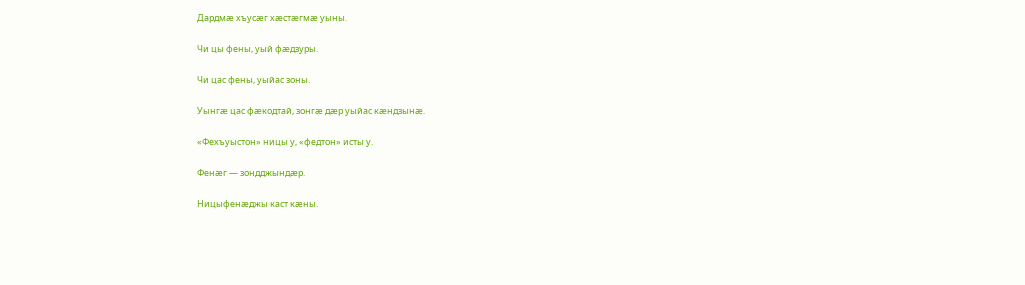Дардмæ хъусæг хæстæгмæ уыны.

Чи цы фены, уый фæдзуры.

Чи цас фены, уыйас зоны.

Уынгæ цас фæкодтай, зонгæ дæр уыйас кæндзынæ.

«Фехъуыстон» ницы у, «федтон» исты у.

Фенæг — зондджындæр.

Ницыфенæджы каст кæны.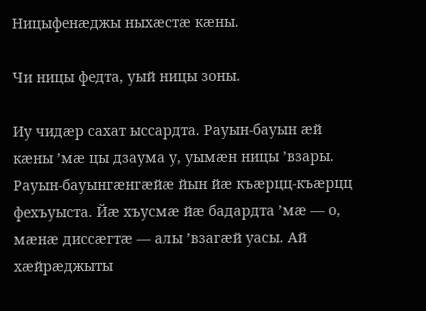Ницыфенæджы ныхæстæ кæны.

Чи ницы федта, уый ницы зоны.

Иу чидæр сахат ыссардта. Рауын-бауын æй кæны ’мæ цы дзаума у, уымæн ницы ’взары. Рауын-бауынгæнгæйæ йын йæ къæрцц-къæрцц фехъуыста. Йæ хъусмæ йæ бадардта ’мæ — о, мæнæ диссæгтæ — алы ’взагæй уасы. Ай хæйрæджыты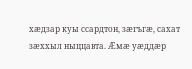хæдзар куы ссардтон, зæгъгæ, сахат зæххыл ныццавта. Æмæ уæддæр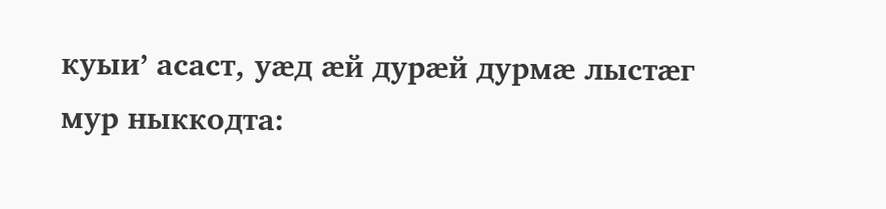куыи’ асаст, уæд æй дурæй дурмæ лыстæг мур ныккодта: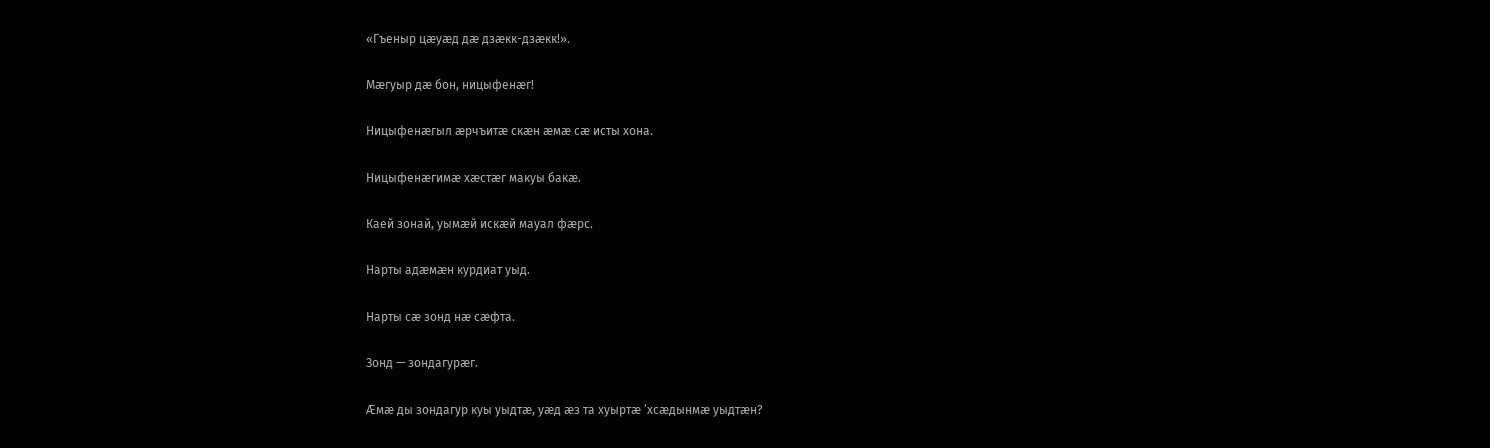«Гъеныр цæуæд дæ дзæкк-дзæкк!».

Мæгуыр дæ бон, ницыфенæг!

Ницыфенæгыл æрчъитæ скæн æмæ сæ исты хона.

Ницыфенæгимæ хæстæг макуы бакæ.

Каей зонай, уымæй искæй мауал фæрс.

Нарты адæмæн курдиат уыд.

Нарты сæ зонд нæ сæфта.

Зонд — зондагурæг.

Æмæ ды зондагур куы уыдтæ, уæд æз та хуыртæ ’хсæдынмæ уыдтæн?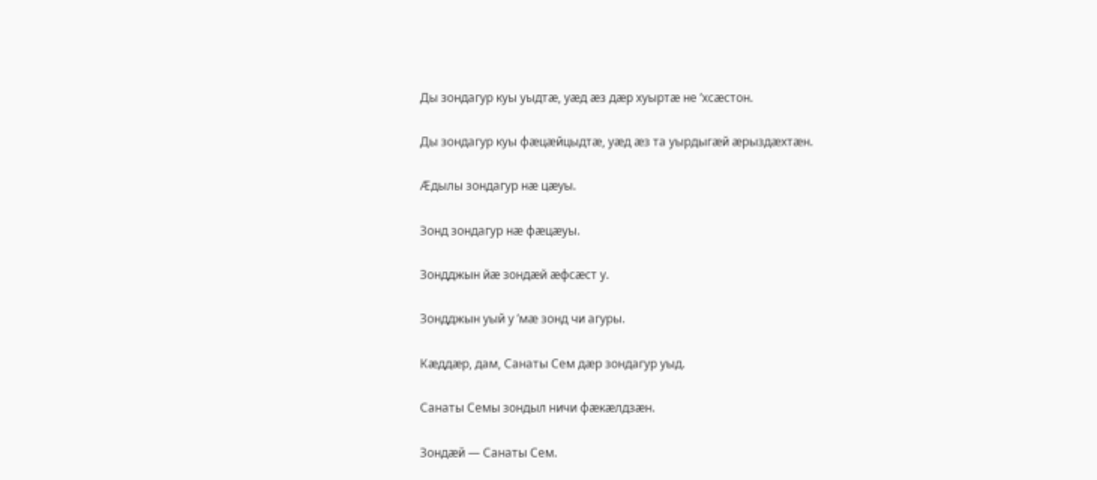Ды зондагур куы уыдтæ, уæд æз дæр хуыртæ не ’хсæстон.

Ды зондагур куы фæцæйцыдтæ, уæд æз та уырдыгæй æрыздæхтæн.

Æдылы зондагур нæ цæуы.

Зонд зондагур нæ фæцæуы.

Зондджын йæ зондæй æфсæст у.

Зондджын уый у ’мæ зонд чи агуры.

Кæддæр, дам, Санаты Сем дæр зондагур уыд.

Санаты Семы зондыл ничи фæкæлдзæн.

Зондæй — Санаты Сем.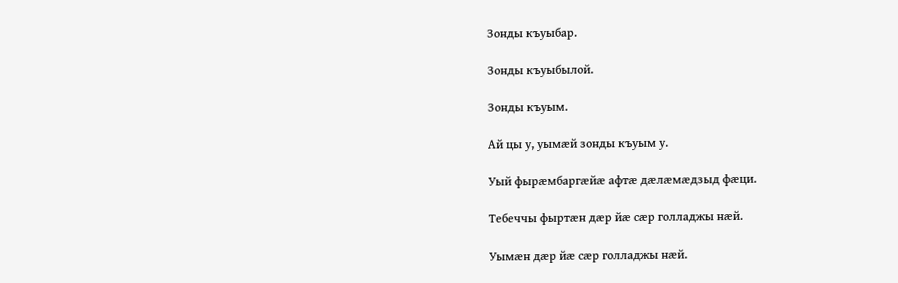Зонды къуыбар.

Зонды къуыбылой.

Зонды къуым.

Ай цы у, уымæй зонды къуым у.

Уый фырæмбаргæйæ афтæ дæлæмæдзыд фæци.

Тебеччы фыртæн дæр йæ сæр голладжы нæй.

Уымæн дæр йæ сæр голладжы нæй.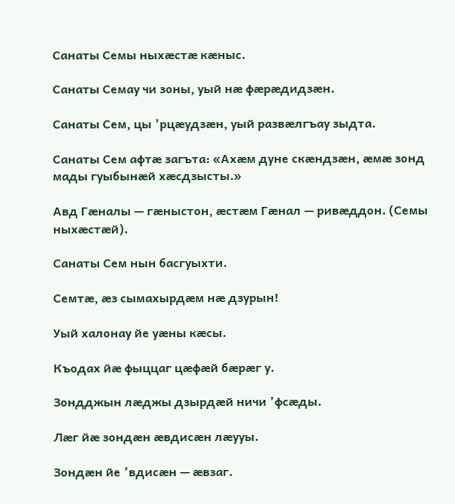Санаты Семы ныхæстæ кæныс.

Санаты Семау чи зоны, уый нæ фæрæдидзæн.

Санаты Сем, цы ’рцæудзæн, уый развæлгъау зыдта.

Санаты Сем афтæ загъта: «Ахæм дуне скæндзæн, æмæ зонд мады гуыбынæй хæсдзысты.»

Авд Гæналы — гæныстон, æстæм Гæнал — ривæддон. (Семы ныхæстæй).

Санаты Сем нын басгуыхти.

Семтæ, æз сымахырдæм нæ дзурын!

Уый халонау йе уæны кæсы.

Къодах йæ фыццаг цæфæй бæрæг у.

Зондджын лæджы дзырдæй ничи ’фсæды.

Лæг йæ зондæн æвдисæн лæууы.

Зондæн йе ’вдисæн — æвзаг.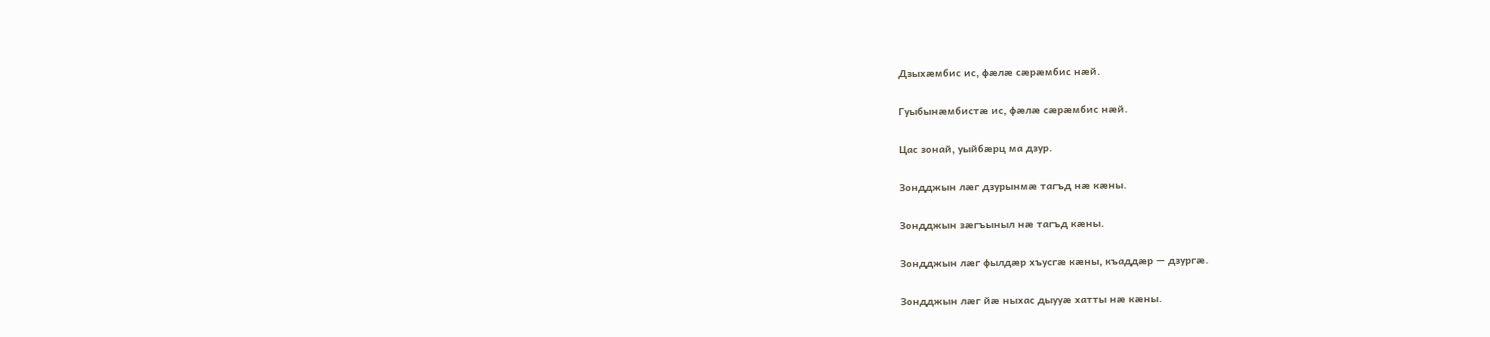Дзыхæмбис ис, фæлæ сæрæмбис нæй.

Гуыбынæмбистæ ис, фæлæ сæрæмбис нæй.

Цас зонай, уыйбæрц ма дзур.

Зондджын лæг дзурынмæ тагъд нæ кæны.

Зондджын зæгъыныл нæ тагъд кæны.

Зондджын лæг фылдæр хъусгæ кæны, къаддæр — дзургæ.

Зондджын лæг йæ ныхас дыууæ хатты нæ кæны.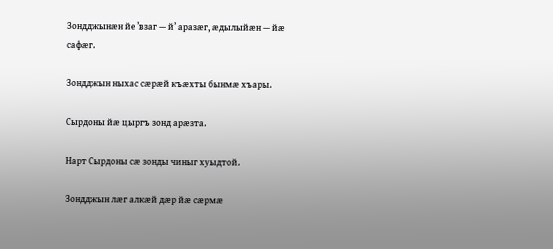Зондджынæн йе ’взаг — й’ аразæг, æдылыйæн — йæ сафæг.

Зондджын ныхас сæрæй къæхты бынмæ хъары.

Сырдоны йæ цыргъ зонд арæзта.

Нарт Сырдоны сæ зонды чиныг хуыдтой.

Зондджын лæг алкæй дæр йæ сæрмæ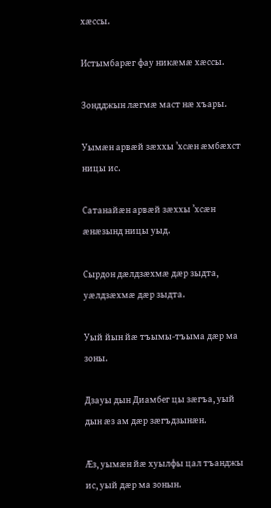хæссы.

Истымбарæг фау никæмæ хæссы.

Зондджын лæгмæ маст нæ хъары.

Уымæн арвæй зæххы ’хсæн æмбæхст ницы ис.

Сатанайæн арвæй зæххы ’хсæн æнæзынд ницы уыд.

Сырдон дæлдзæхмæ дæр зыдта, уæлдзæхмæ дæр зыдта.

Уый йын йæ тъымы-тъыма дæр ма зоны.

Дзауы дын Диамбег цы зæгъа, уый дын æз ам дæр зæгъдзынæн.

Æз, уымæн йæ хуылфы цал тъанджы ис, уый дæр ма зонын.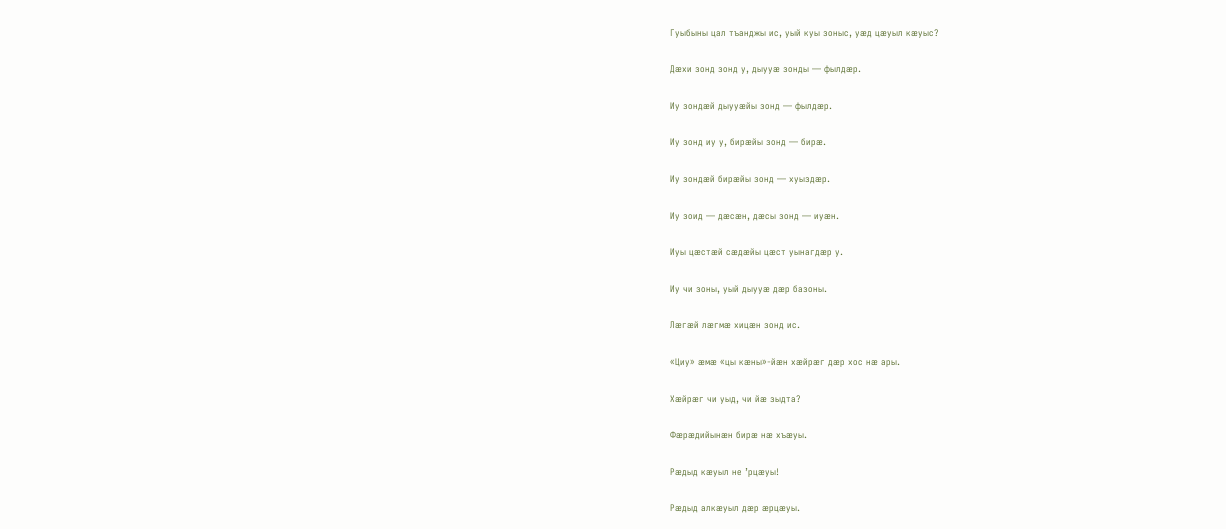Гуыбыны цал тъанджы ис, уый куы зоныс, уæд цæуыл кæуыс?

Дæхи зонд зонд у, дыууæ зонды — фылдæр.

Иу зондæй дыууæйы зонд — фылдæр.

Иу зонд иу у, бирæйы зонд — бирæ.

Иу зондæй бирæйы зонд — хуыздæр.

Иу зоид — дæсæн, дæсы зонд — иуæн.

Иуы цæстæй сæдæйы цæст уынагдæр у.

Иу чи зоны, уый дыууæ дæр базоны.

Лæгæй лæгмæ хицæн зонд ис.

«Циу» æмæ «цы кæны»-йæн хæйрæг дæр хос нæ ары.

Хæйрæг чи уыд, чи йæ зыдта?

Фæрæдийынæн бирæ нæ хъæуы.

Рæдыд кæуыл не ’рцæуы!

Рæдыд алкæуыл дæр æрцæуы.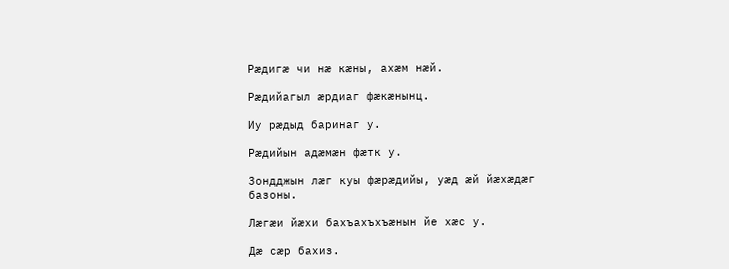Рæдигæ чи нæ кæны, ахæм нæй.

Рæдийагыл æрдиаг фæкæнынц.

Иу рæдыд баринаг у.

Рæдийын адæмæн фæтк у.

Зондджын лæг куы фæрæдийы, уæд æй йæхæдæг базоны.

Лæгæи йæхи бахъахъхъæнын йе хæс у.

Дæ сæр бахиз.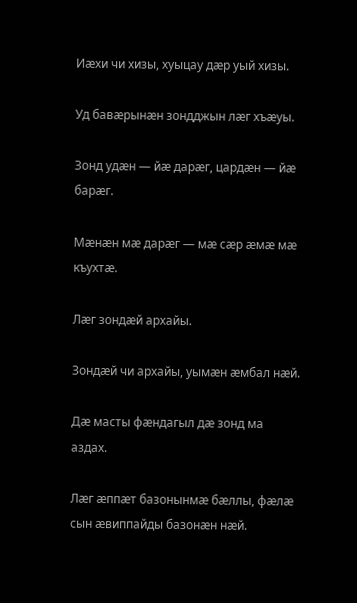Иæхи чи хизы, хуыцау дæр уый хизы.

Уд бавæрынæн зондджын лæг хъæуы.

Зонд удæн — йæ дарæг, цардæн — йæ барæг.

Мæнæн мæ дарæг — мæ сæр æмæ мæ къухтæ.

Лæг зондæй архайы.

Зондæй чи архайы, уымæн æмбал нæй.

Дæ масты фæндагыл дæ зонд ма аздах.

Лæг æппæт базонынмæ бæллы, фæлæ сын æвиппайды базонæн нæй.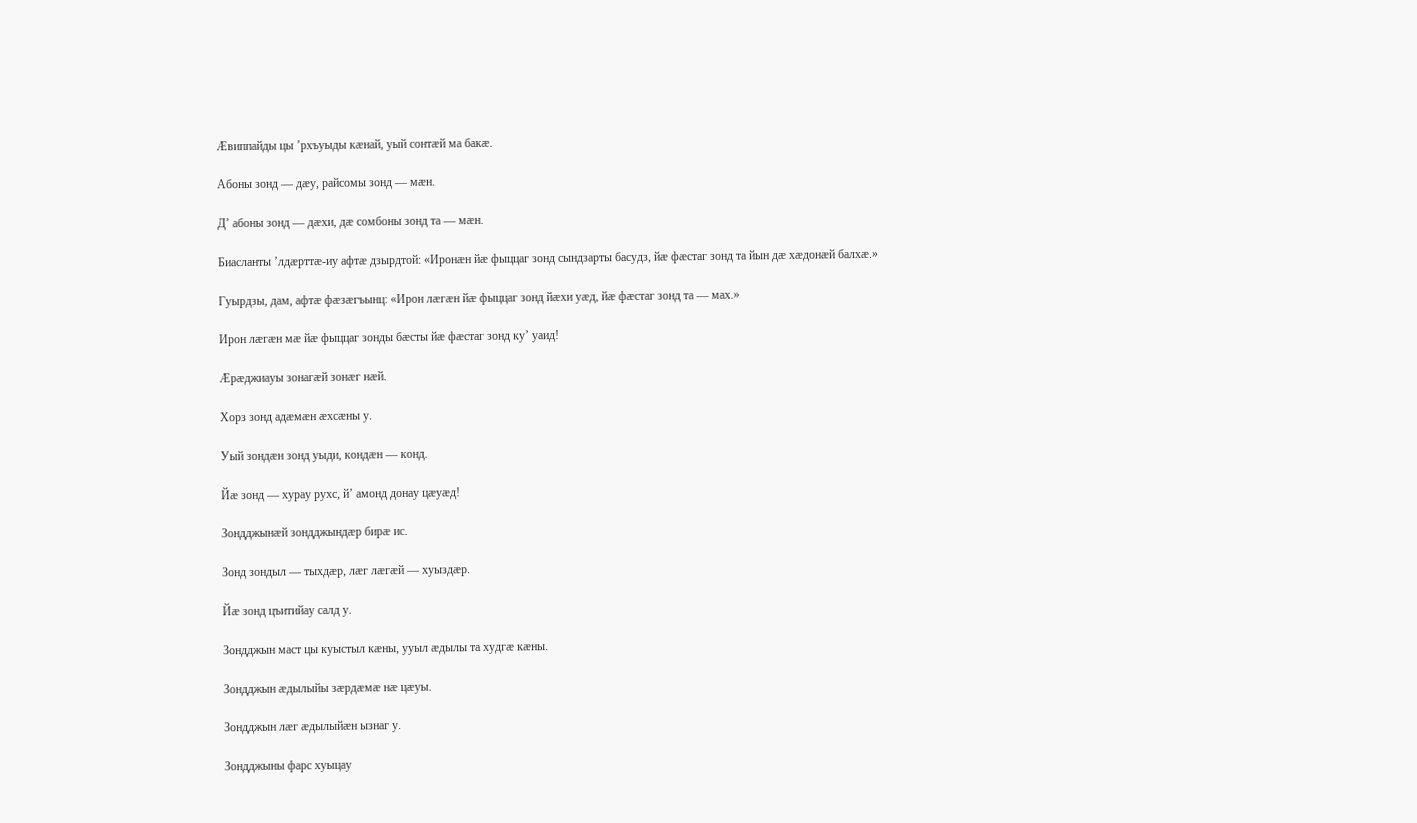Æвиппайды цы ’рхъуыды кæнай, уый сонтæй ма бакæ.

Абоны зонд — дæу, райсомы зонд — мæн.

Д’ абоны зонд — дæхи, дæ сомбоны зонд та — мæн.

Биасланты ’лдæрттæ-иу афтæ дзырдтой: «Иронæн йæ фыццаг зонд сындзарты басудз, йæ фæстаг зонд та йын дæ хæдонæй балхæ.»

Гуырдзы, дам, афтæ фæзæгъынц: «Ирон лæгæн йæ фыццаг зонд йæхи уæд, йæ фæстаг зонд та — мах.»

Ирон лæгæн мæ йæ фыццаг зонды бæсты йæ фæстаг зонд ку’ уаид!

Æрæджиауы зонагæй зонæг нæй.

Хорз зонд адæмæн æхсæны у.

Уый зондæн зонд уыди, кондæн — конд.

Йæ зонд — хурау рухс, й’ амонд донау цæуæд!

Зондджынæй зондджындæр бирæ ис.

Зонд зондыл — тыхдæр, лæг лæгæй — хуыздæр.

Йæ зонд цъитийау салд у.

Зондджын маст цы куыстыл кæны, ууыл æдылы та худгæ кæны.

Зондджын æдылыйы зæрдæмæ нæ цæуы.

Зондджын лæг æдылыйæн ызнаг у.

Зондджыны фарс хуыцау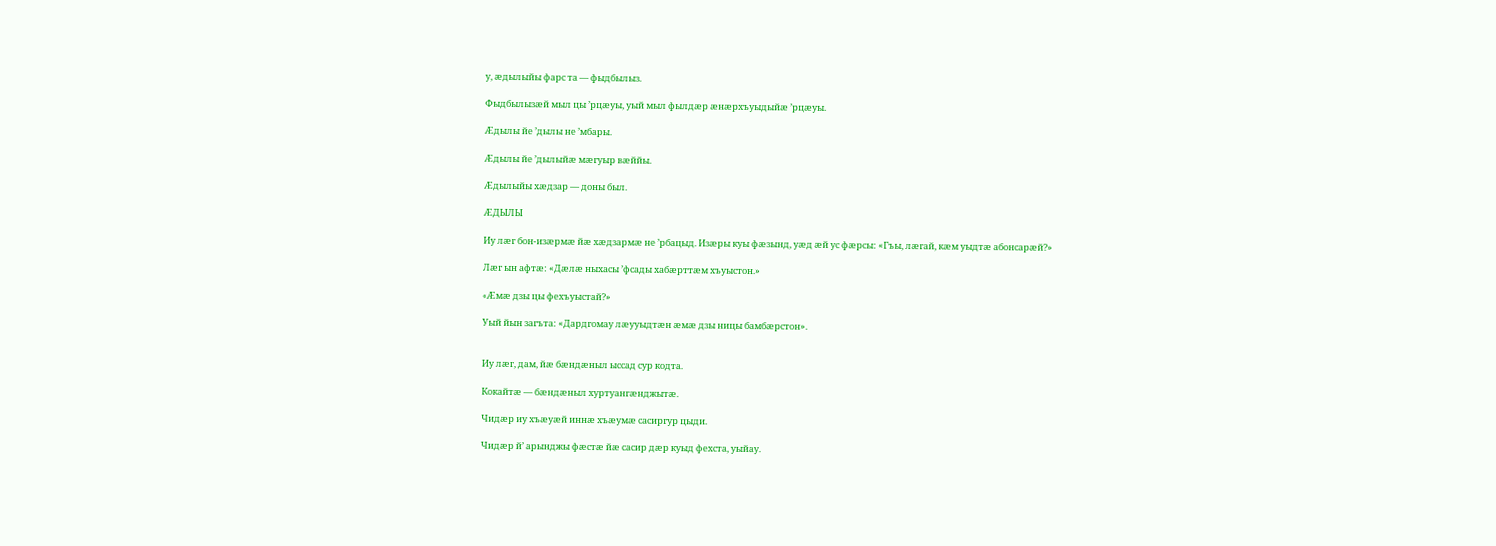у, æдылыйы фарс та — фыдбылыз.

Фыдбылызæй мыл цы ’рцæуы, уый мыл фылдæр æнæрхъуыдыйæ ’рцæуы.

Æдылы йе ’дылы не ’мбары.

Æдылы йе ’дылыйæ мæгуыр вæййы.

Æдылыйы хæдзар — доны был.

ÆДЫЛЫ

Иу лæг бон-изæрмæ йæ хæдзармæ не ’рбацыд. Изæры куы фæзынд, уæд æй ус фæрсы: «Гъы, лæгай, кæм уыдтæ абонсарæй?»

Лæг ын афтæ: «Дæлæ ныхасы ’фсады хабæрттæм хъуыстон.»

«Æмæ дзы цы фехъуыстай?»

Уый йын загъта: «Дардгомау лæууыдтæн æмæ дзы ницы бамбæрстон».


Иу лæг, дам, йæ бæндæныл ыссад сур кодта.

Кокайтæ — бæндæныл хуртуангæнджытæ.

Чидæр иу хъæуæй иннæ хъæумæ сасиргур цыди.

Чидæр й’ арынджы фæстæ йæ сасир дæр куыд фехста, уыйау.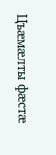Цъæмæлты фæстæ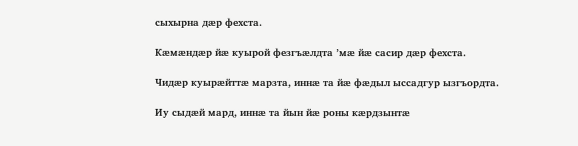сыхырна дæр фехста.

Кæмæндæр йæ куырой фезгъæлдта ’мæ йæ сасир дæр фехста.

Чидæр куырæйттæ марзта, иннæ та йæ фæдыл ыссадгур ызгъордта.

Иу сыдæй мард, иннæ та йын йæ роны кæрдзынтæ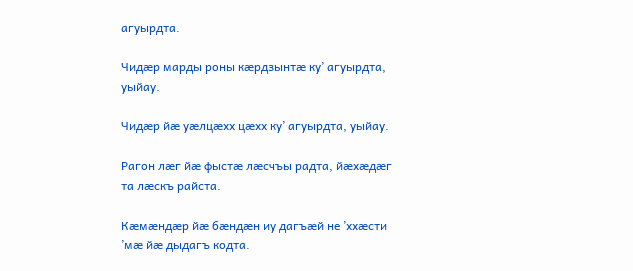агуырдта.

Чидæр марды роны кæрдзынтæ ку’ агуырдта, уыйау.

Чидæр йæ уæлцæхх цæхх ку’ агуырдта, уыйау.

Рагон лæг йæ фыстæ лæсчъы радта, йæхæдæг та лæскъ райста.

Кæмæндæр йæ бæндæн иу дагъæй не ’ххæсти ’мæ йæ дыдагъ кодта.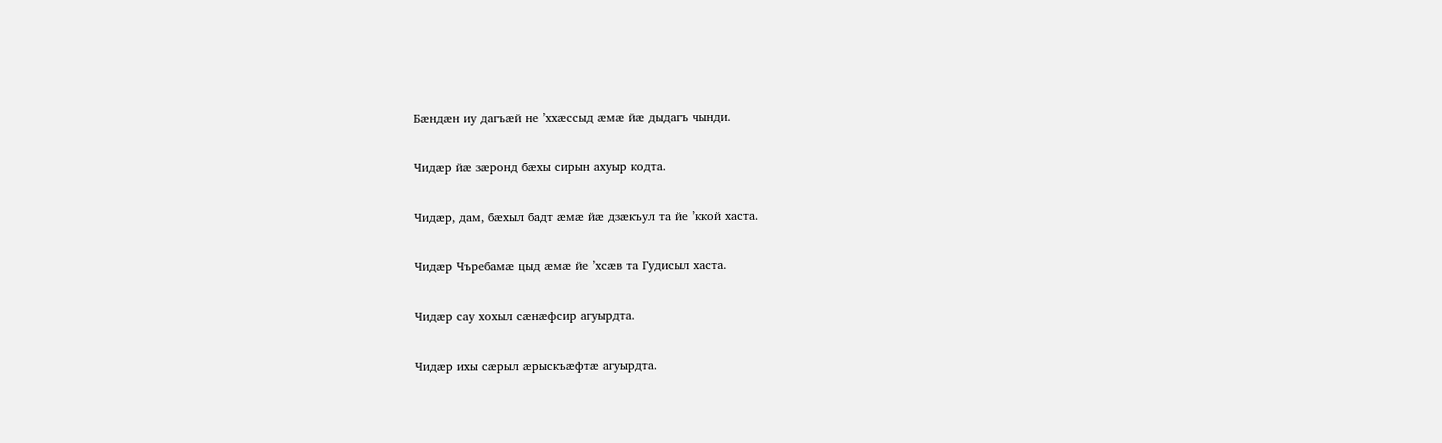Бæндæн иу дагъæй не ’ххæссыд æмæ йæ дыдагъ чынди.

Чидæр йæ зæронд бæхы сирын ахуыр кодта.

Чидæр, дам, бæхыл бадт æмæ йæ дзæкъул та йе ’ккой хаста.

Чидæр Чъребамæ цыд æмæ йе ’хсæв та Гудисыл хаста.

Чидæр сау хохыл сæнæфсир агуырдта.

Чидæр ихы сæрыл æрыскъæфтæ агуырдта.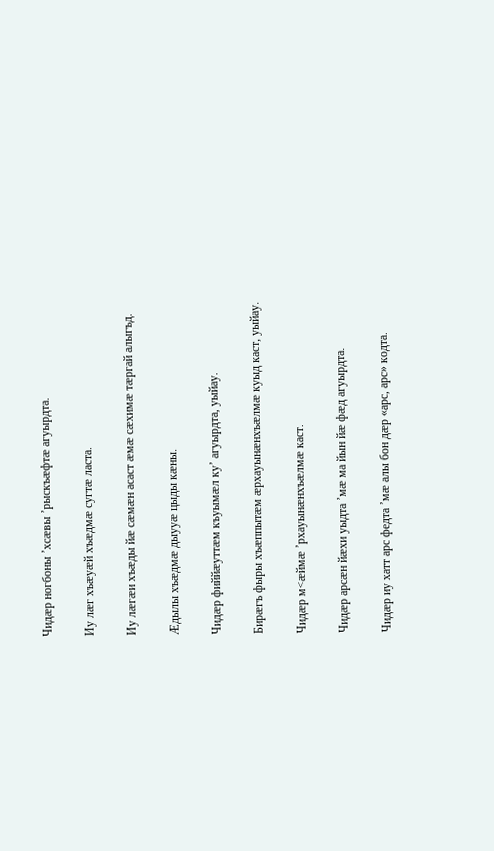Чидæр ногбоны ’хсæвы ’рыскъæфтæ агуырдта.

Иу лæг хъæуæй хъæдмæ сугтæ ласта.

Иу лæгæи хъæды йæ сæмæн асаст æмæ сæхимæ тæргай алыгъд.

Æдылы хъæдмæ дыууæ цыды кæны.

Чидæр фиййæуттæм къуымæл ку’ агуырдта, уыйау.

Бирæгъ фыры хъæппытæм æрхауынæнхъæлмæ куыд каст, уыйау.

Чидæр м<æймæ ’рхауынæнхъæлмæ каст.

Чидæр арсæн йæхи уыдта ’мæ ма йын йæ фæд агуырдта.

Чидæр иу хатт арс федта ’мæ алы бон дæр «арс, арс» кодта.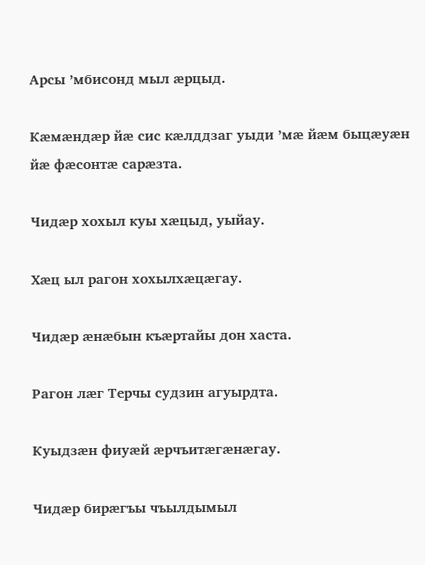Арсы ’мбисонд мыл æрцыд.

Кæмæндæр йæ сис кæлддзаг уыди ’мæ йæм быцæуæн йæ фæсонтæ сарæзта.

Чидæр хохыл куы хæцыд, уыйау.

Хæц ыл рагон хохылхæцæгау.

Чидæр æнæбын къæртайы дон хаста.

Рагон лæг Терчы судзин агуырдта.

Куыдзæн фиуæй æрчъитæгæнæгау.

Чидæр бирæгъы чъылдымыл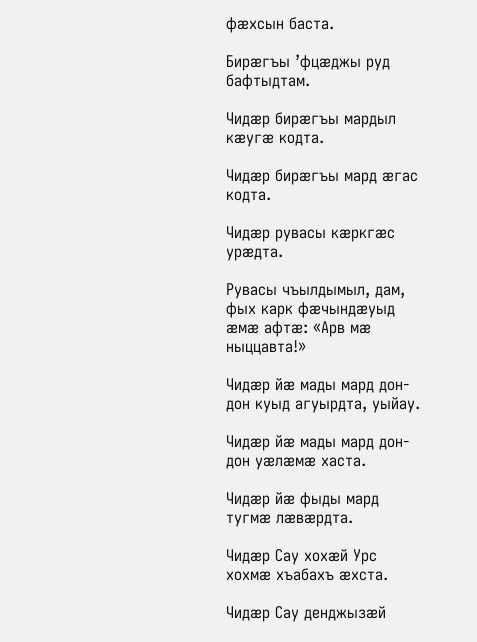фæхсын баста.

Бирæгъы ’фцæджы руд бафтыдтам.

Чидæр бирæгъы мардыл кæугæ кодта.

Чидæр бирæгъы мард æгас кодта.

Чидæр рувасы кæркгæс урæдта.

Рувасы чъылдымыл, дам, фых карк фæчындæуыд æмæ афтæ: «Арв мæ ныццавта!»

Чидæр йæ мады мард дон-дон куыд агуырдта, уыйау.

Чидæр йæ мады мард дон-дон уæлæмæ хаста.

Чидæр йæ фыды мард тугмæ лæвæрдта.

Чидæр Сау хохæй Урс хохмæ хъабахъ æхста.

Чидæр Сау денджызæй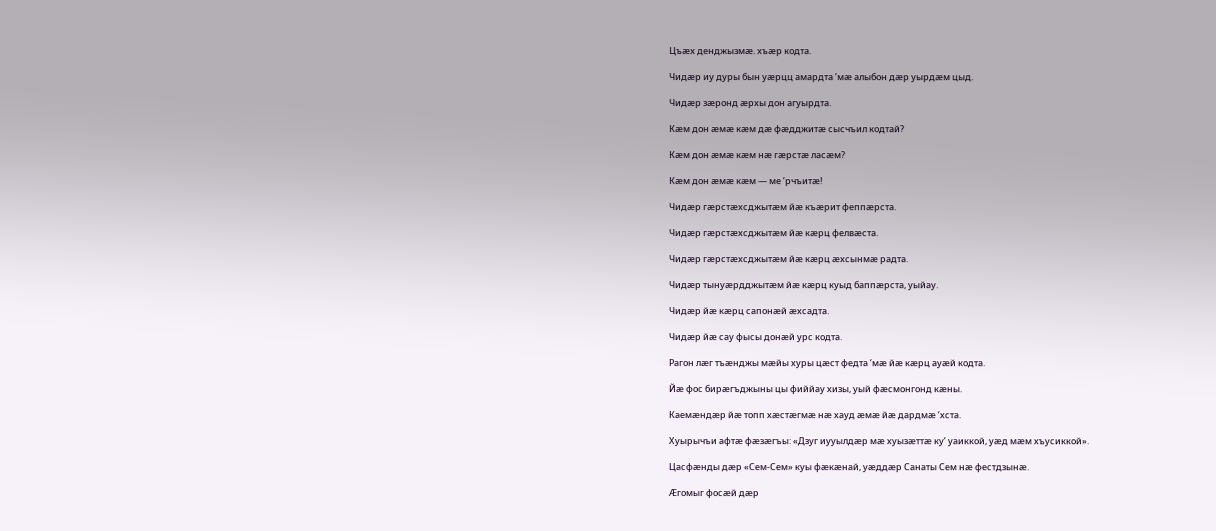Цъæх денджызмæ. хъæр кодта.

Чидæр иу дуры бын уæрцц амардта ’мæ алыбон дæр уырдæм цыд.

Чидæр зæронд æрхы дон агуырдта.

Кæм дон æмæ кæм дæ фæдджитæ сысчъил кодтай?

Кæм дон æмæ кæм нæ гæрстæ ласæм?

Кæм дон æмæ кæм — ме ’рчъитæ!

Чидæр гæрстæхсджытæм йæ къæрит феппæрста.

Чидæр гæрстæхсджытæм йæ кæрц фелвæста.

Чидæр гæрстæхсджытæм йæ кæрц æхсынмæ радта.

Чидæр тынуæрдджытæм йæ кæрц куыд баппæрста, уыйау.

Чидæр йæ кæрц сапонæй æхсадта.

Чидæр йæ сау фысы донæй урс кодта.

Рагон лæг тъæнджы мæйы хуры цæст федта ’мæ йæ кæрц ауæй кодта.

Йæ фос бирæгъджыны цы фиййау хизы, уый фæсмонгонд кæны.

Каемæндæр йæ топп хæстæгмæ нæ хауд æмæ йæ дардмæ ’хста.

Хуырычъи афтæ фæзæгъы: «Дзуг иууылдæр мæ хуызæттæ ку’ уаиккой, уæд мæм хъусиккой».

Цасфæнды дæр «Сем-Сем» куы фæкæнай, уæддæр Санаты Сем нæ фестдзынæ.

Æгомыг фосæй дæр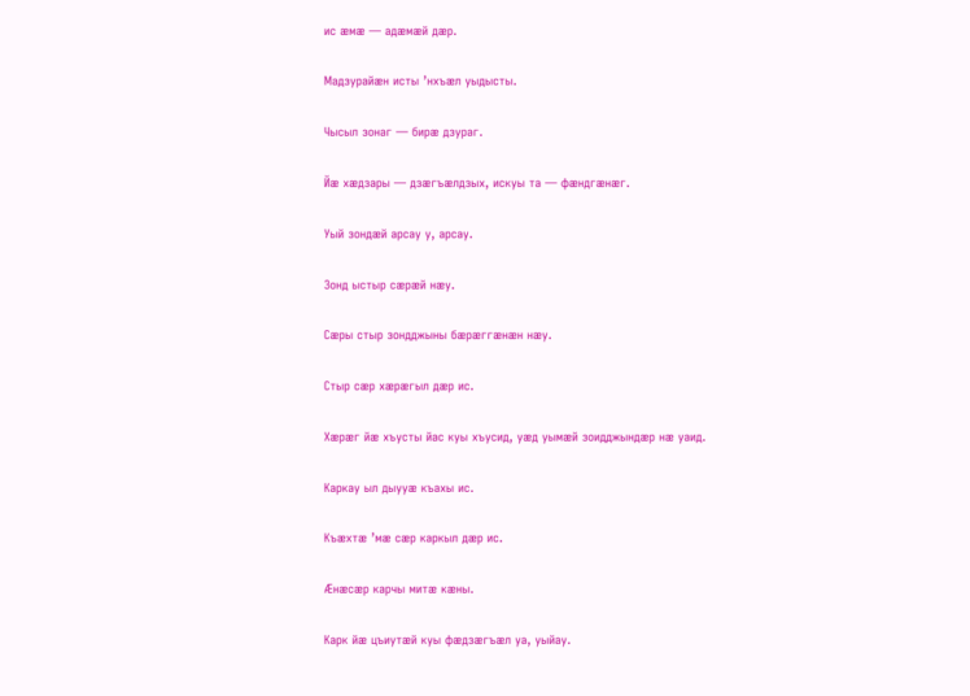ис æмæ — адæмæй дæр.

Мадзурайæн исты ’нхъæл уыдысты.

Чысыл зонаг — бирæ дзураг.

Йæ хæдзары — дзæгъæлдзых, искуы та — фæндгæнæг.

Уый зондæй арсау у, арсау.

Зонд ыстыр сæрæй нæу.

Сæры стыр зондджыны бæрæггæнæн нæу.

Стыр сæр хæрæгыл дæр ис.

Хæрæг йæ хъусты йас куы хъусид, уæд уымæй зоидджындæр нæ уаид.

Каркау ыл дыууæ къахы ис.

Къæхтæ ’мæ сæр каркыл дæр ис.

Æнæсæр карчы митæ кæны.

Карк йæ цъиутæй куы фæдзæгъæл уа, уыйау.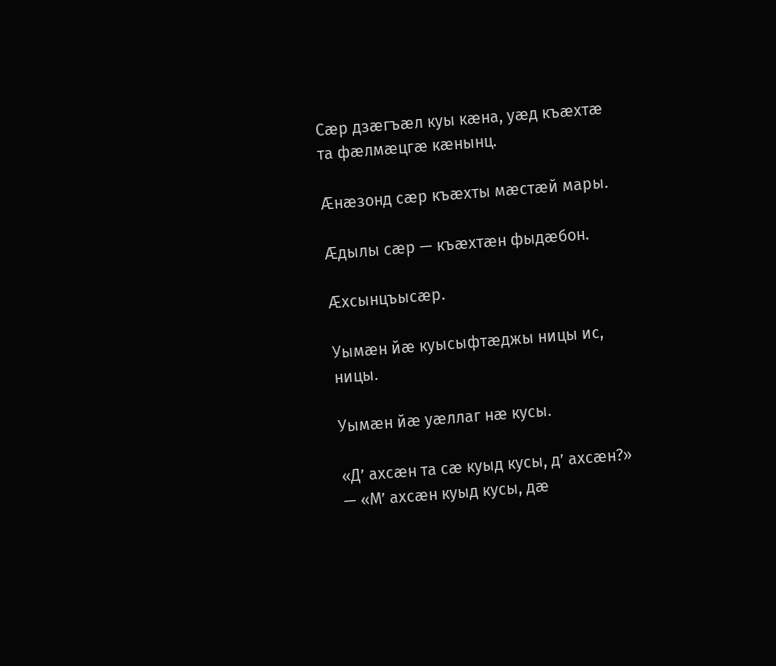Сæр дзæгъæл куы кæна, уæд къæхтæ та фæлмæцгæ кæнынц.

Æнæзонд сæр къæхты мæстæй мары.

Æдылы сæр — къæхтæн фыдæбон.

Æхсынцъысæр.

Уымæн йæ куысыфтæджы ницы ис, ницы.

Уымæн йæ уæллаг нæ кусы.

«Д’ ахсæн та сæ куыд кусы, д’ ахсæн?» — «М’ ахсæн куыд кусы, дæ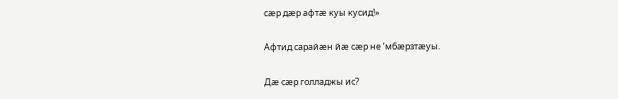сæр дæр афтæ куы кусид!»

Афтид сарайæн йæ сæр не ’мбæрзтæуы.

Дæ сæр голладжы ис?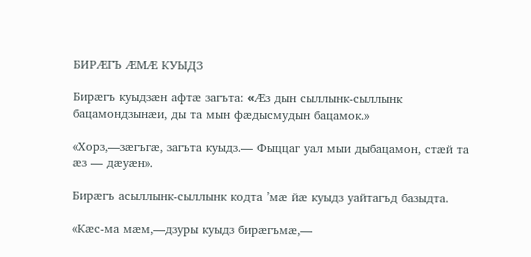БИРÆГЪ ÆМÆ КУЫДЗ

Бирæгъ куыдзæн афтæ загъта: «Æз дын сыллынк-сыллынк бацамондзынæи, ды та мын фæдысмудын бацамок.»

«Хорз,—зæгъгæ, загъта куыдз.— Фыццаг уал мыи дыбацамон, стæй та æз — дæуæн».

Бирæгъ асыллынк-сыллынк кодта ’мæ йæ куыдз уайтагъд базыдта.

«Кæс-ма мæм,—дзуры куыдз бирæгъмæ,—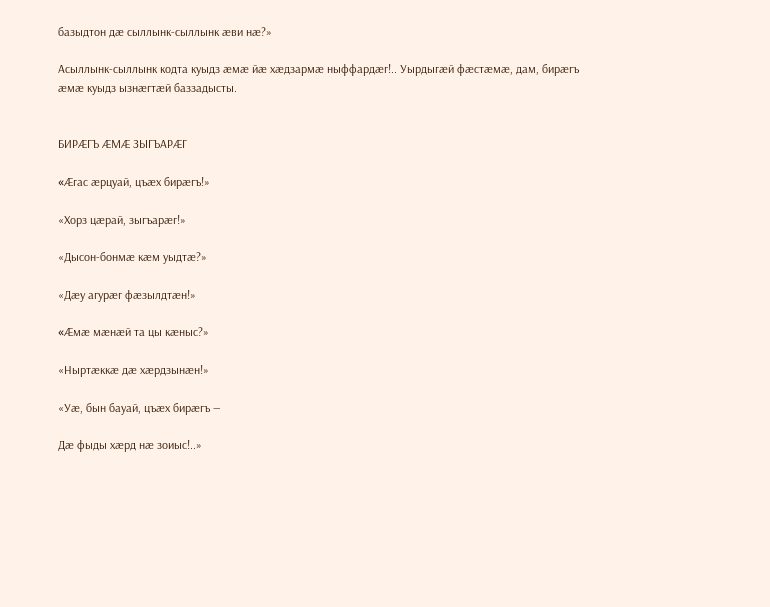базыдтон дæ сыллынк-сыллынк æви нæ?»

Асыллынк-сыллынк кодта куыдз æмæ йæ хæдзармæ ныффардæг!.. Уырдыгæй фæстæмæ, дам, бирæгъ æмæ куыдз ызнæгтæй баззадысты.


БИРÆГЪ ÆМÆ ЗЫГЪАРÆГ

«Æгас æрцуай, цъæх бирæгъ!»

«Хорз цæрай, зыгъарæг!»

«Дысон-бонмæ кæм уыдтæ?»

«Дæу агурæг фæзылдтæн!»

«Æмæ мæнæй та цы кæныс?»

«Ныртæккæ дæ хæрдзынæн!»

«Уæ, бын бауай, цъæх бирæгъ —

Дæ фыды хæрд нæ зоиыс!..»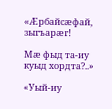«Æрбайсæфай, зыгъарæг!

Мæ фыд та-иу куыд хордта?..»

«Уый-иу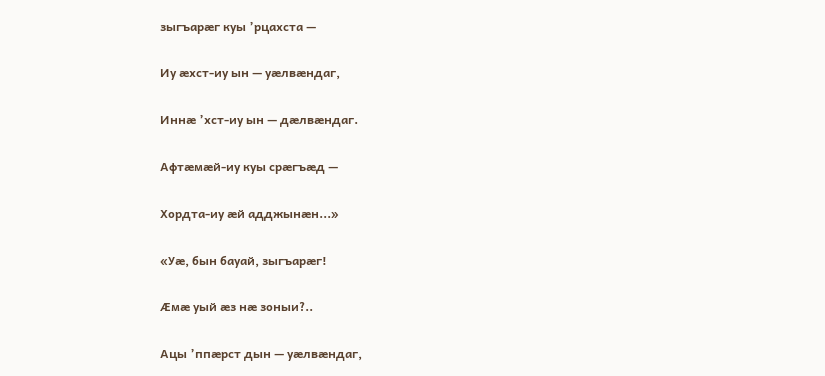зыгъарæг куы ’рцахста —

Иу æхст-иу ын — уæлвæндаг,

Иннæ ’хст-иу ын — дæлвæндаг.

Афтæмæй-иу куы срæгъæд —

Хордта-иу æй адджынæн...»

«Уæ, бын бауай, зыгъарæг!

Æмæ уый æз нæ зоныи?..

Ацы ’ппæрст дын — уæлвæндаг,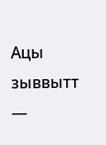Ацы зыввытт —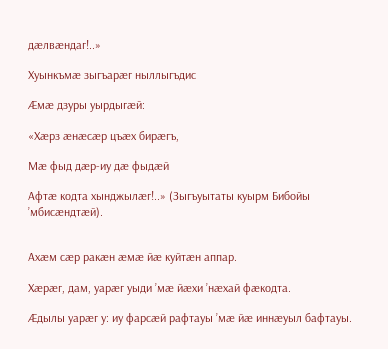дæлвæндаг!..»

Хуынкъмæ зыгъарæг ныллыгъдис

Æмæ дзуры уырдыгæй:

«Хæрз æнæсæр цъæх бирæгъ,

Мæ фыд дæр-иу дæ фыдæй

Афтæ кодта хынджылæг!..» (Зыгъуытаты куырм Бибойы ’мбисæндтæй).


Ахæм сæр ракæн æмæ йæ куйтæн аппар.

Хæрæг, дам, уарæг уыди ’мæ йæхи ’нæхай фæкодта.

Æдылы уарæг у: иу фарсæй рафтауы ’мæ йæ иннæуыл бафтауы.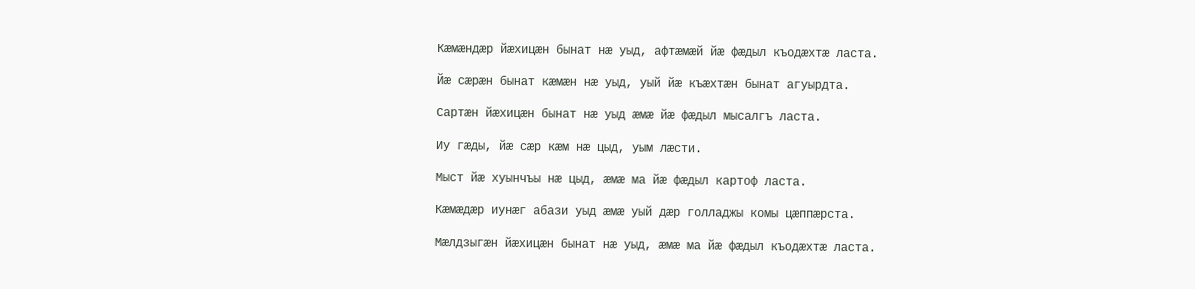Кæмæндæр йæхицæн бынат нæ уыд, афтæмæй йæ фæдыл къодæхтæ ласта.

Йæ сæрæн бынат кæмæн нæ уыд, уый йæ къæхтæн бынат агуырдта.

Сартæн йæхицæн бынат нæ уыд æмæ йæ фæдыл мысалгъ ласта.

Иу гæды, йæ сæр кæм нæ цыд, уым лæсти.

Мыст йæ хуынчъы нæ цыд, æмæ ма йæ фæдыл картоф ласта.

Кæмæдæр иунæг абази уыд æмæ уый дæр голладжы комы цæппæрста.

Мæлдзыгæн йæхицæн бынат нæ уыд, æмæ ма йæ фæдыл къодæхтæ ласта.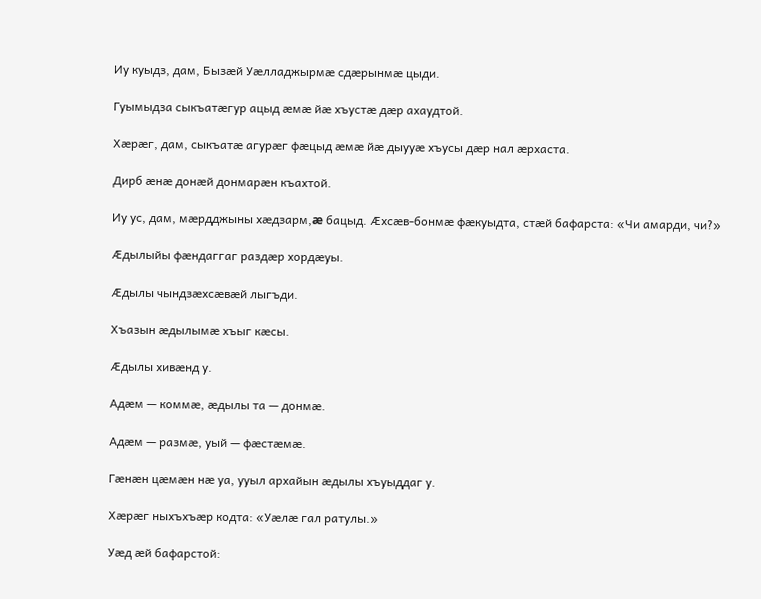Иу куыдз, дам, Бызæй Уæлладжырмæ сдæрынмæ цыди.

Гуымыдза сыкъатæгур ацыд æмæ йæ хъустæ дæр ахаудтой.

Хæрæг, дам, сыкъатæ агурæг фæцыд æмæ йæ дыууæ хъусы дæр нал æрхаста.

Дирб æнæ донæй донмарæн къахтой.

Иу ус, дам, мæрдджыны хæдзарм,æ бацыд. Æхсæв-бонмæ фæкуыдта, стæй бафарста: «Чи амарди, чи?»

Æдылыйы фæндаггаг раздæр хордæуы.

Æдылы чындзæхсæвæй лыгъди.

Хъазын æдылымæ хъыг кæсы.

Æдылы хивæнд у.

Адæм — коммæ, æдылы та — донмæ.

Адæм — размæ, уый — фæстæмæ.

Гæнæн цæмæн нæ уа, ууыл архайын æдылы хъуыддаг у.

Хæрæг ныхъхъæр кодта: «Уæлæ гал ратулы.»

Уæд æй бафарстой: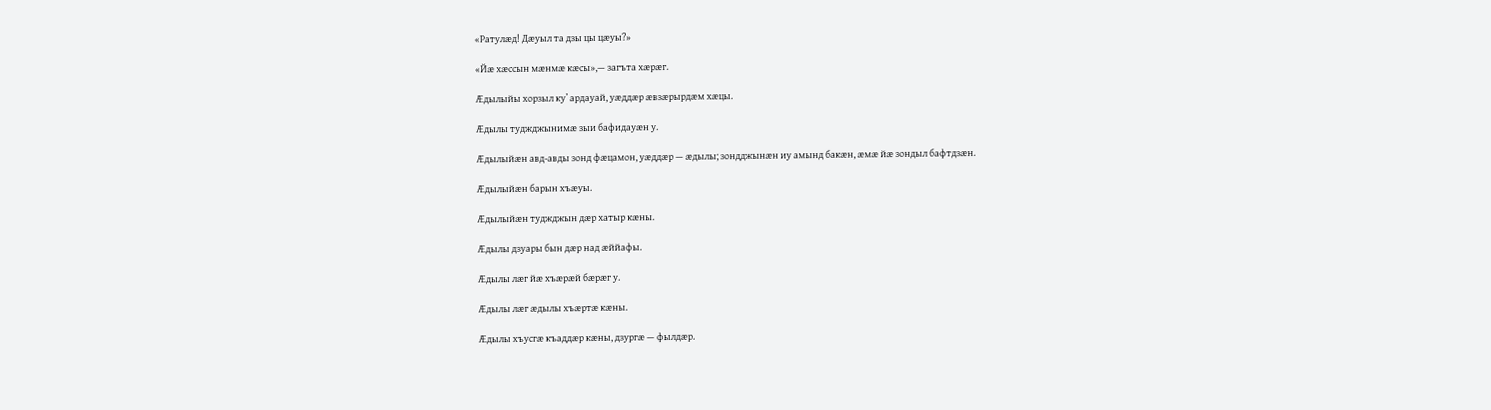«Ратулæд! Дæуыл та дзы цы цæуы?»

«Йæ хæссын мæнмæ кæсы»,— загъта хæрæг.

Æдылыйы хорзыл ку’ ардауай, уæддæр æвзæрырдæм хæцы.

Æдылы туджджынимæ зыи бафидауæн у.

Æдылыйæн авд-авды зонд фæцамон, уæддæр — æдылы; зондджынæн иу амынд бакæн, æмæ йæ зондыл бафтдзæн.

Æдылыйæн барын хъæуы.

Æдылыйæн туджджын дæр хатыр кæны.

Æдылы дзуары бын дæр над æййафы.

Æдылы лæг йæ хъæрæй бæрæг у.

Æдылы лæг æдылы хъæртæ кæны.

Æдылы хъусгæ къаддæр кæны, дзургæ — фылдæр.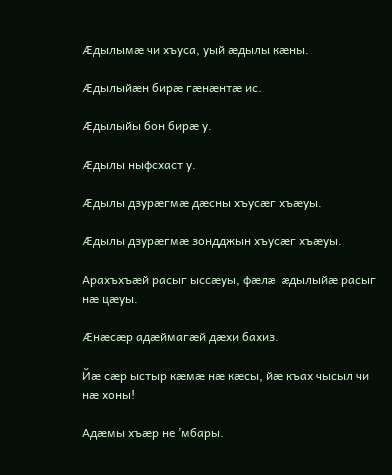Æдылымæ чи хъуса, уый æдылы кæны.

Æдылыйæн бирæ гæнæнтæ ис.

Æдылыйы бон бирæ у.

Æдылы ныфсхаст у.

Æдылы дзурæгмæ дæсны хъусæг хъæуы.

Æдылы дзурæгмæ зондджын хъусæг хъæуы.

Арахъхъæй расыг ыссæуы, фæлæ æдылыйæ расыг нæ цæуы.

Æнæсæр адæймагæй дæхи бахиз.

Йæ сæр ыстыр кæмæ нæ кæсы, йæ къах чысыл чи нæ хоны!

Адæмы хъæр не ’мбары.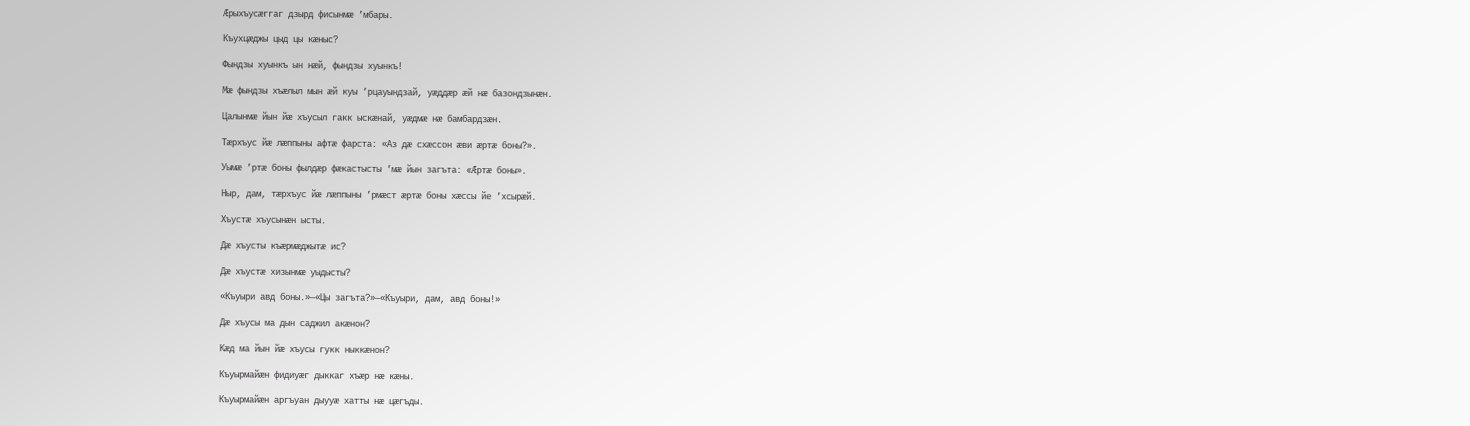Æрыхъусæггаг дзырд фисынмæ ’мбары.

Къухцæджы цыд цы кæныс?

Фындзы хуынкъ ын нæй, фындзы хуынкъ!

Мæ фындзы хъæлыл мын æй куы ’рцауындзай, уæддæр æй нæ базондзынæн.

Цалынмæ йын йæ хъусыл гакк ыскæнай, уæдмæ нæ бамбардзæн.

Тæрхъус йæ лæппыны афтæ фарста: «Аз дæ схæссон æви æртæ боны?».

Уымæ ’ртæ боны фылдæр фæкастысты ’мæ йын загъта: «Æртæ боны».

Ныр, дам, тæрхъус йæ лæппыны ’рмæст æртæ боны хæссы йе ’хсырæй.

Хъустæ хъусынæн ысты.

Дæ хъусты къæрмæджытæ ис?

Дæ хъустæ хизынмæ уыдысты?

«Къуыри авд боны.»—«Цы загъта?»—«Къуыри, дам, авд боны!»

Дæ хъусы ма дын саджил акæнон?

Кæд ма йын йæ хъусы гукк ныккæнон?

Къуырмайæн фидиуæг дыккаг хъæр нæ кæны.

Къуырмайæн аргъуан дыууæ хатты нæ цæгъды.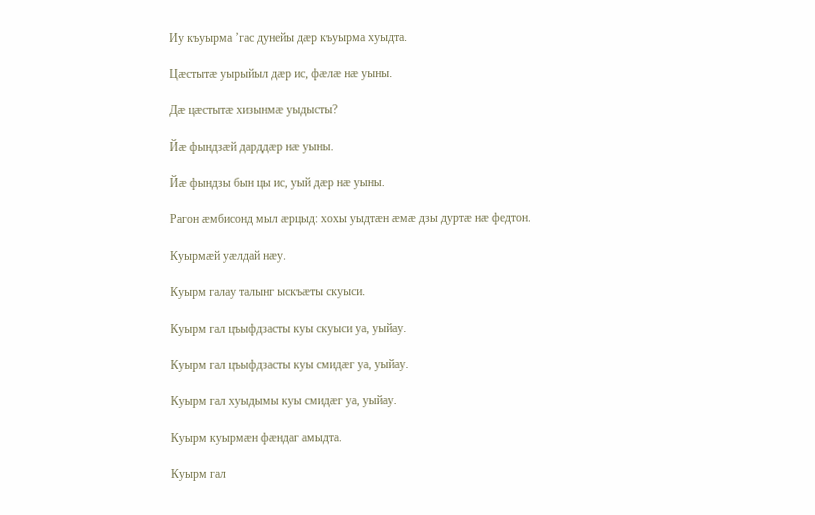Иу къуырма ’гас дунейы дæр къуырма хуыдта.

Цæстытæ уырыйыл дæр ис, фæлæ нæ уыны.

Дæ цæстытæ хизынмæ уыдысты?

Йæ фындзæй дарддæр нæ уыны.

Йæ фындзы бын цы ис, уый дæр нæ уыны.

Рагон æмбисонд мыл æрцыд: хохы уыдтæн æмæ дзы дуртæ нæ федтон.

Куырмæй уæлдай нæу.

Куырм галау талынг ыскъæты скуыси.

Куырм гал цъыфдзасты куы скуыси уа, уыйау.

Куырм гал цъыфдзасты куы смидæг уа, уыйау.

Куырм гал хуыдымы куы смидæг уа, уыйау.

Куырм куырмæн фæндаг амыдта.

Куырм гал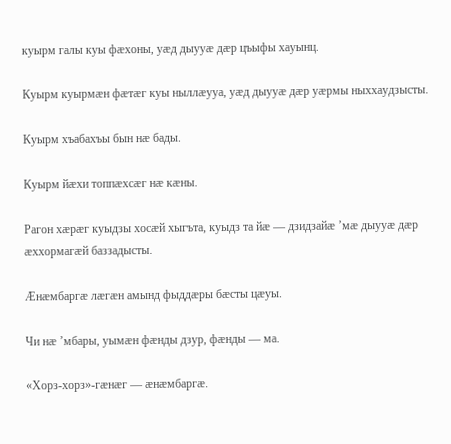куырм галы куы фæхоны, уæд дыууæ дæр цъыфы хауынц.

Куырм куырмæн фæтæг куы ныллæууа, уæд дыууæ дæр уæрмы ныххаудзысты.

Куырм хъабахъы бын нæ бады.

Куырм йæхи топпæхсæг нæ кæны.

Рагон хæрæг куыдзы хосæй хыгъта, куыдз та йæ — дзидзайæ ’мæ дыууæ дæр æххормагæй баззадысты.

Æнæмбаргæ лæгæн амынд фыддæры бæсты цæуы.

Чи нæ ’мбары, уымæн фæнды дзур, фæнды — ма.

«Хорз-хорз»-гæнæг — æнæмбаргæ.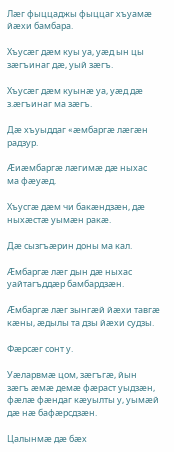Лæг фыццаджы фыццаг хъуамæ йæхи бамбара.

Хъусæг дæм куы уа, уæд ын цы зæгъинаг дæ, уый зæгъ.

Хъусæг дæм куынæ уа, уæд дæ з.æгъинаг ма зæгъ.

Дæ хъуыддаг «æмбаргæ лæгæн радзур.

Æиæмбаргæ лæгимæ дæ ныхас ма фæуæд.

Хъусгæ дæм чи бакæндзæн, дæ ныхæстæ уымæн ракæ.

Дæ сызгъæрин доны ма кал.

Æмбаргæ лæг дын дæ ныхас уайтагъддæр бамбардзæн.

Æмбаргæ лæг зынгæй йæхи тавгæ кæны, æдылы та дзы йæхи судзы.

Фæрсæг сонт у.

Уæларвмæ цом, зæгъгæ, йын зæгъ æмæ демæ фæраст уыдзæн, фæлæ фæндаг кæуылты у, уымæй дæ нæ бафæрсдзæн.

Цалынмæ дæ бæх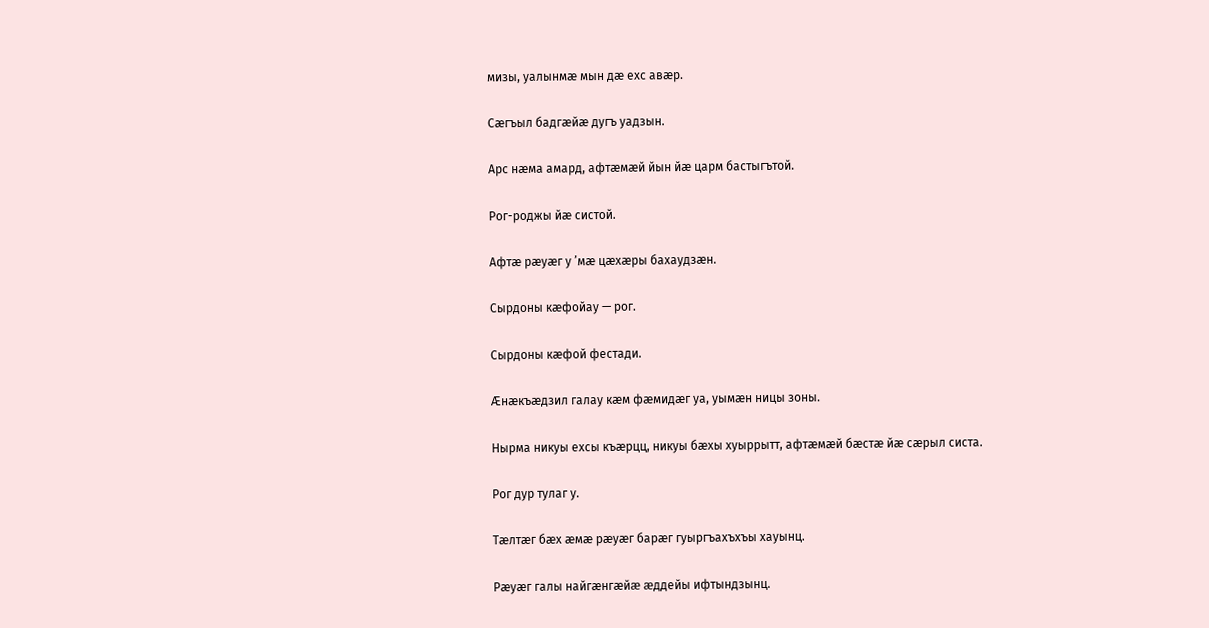мизы, уалынмæ мын дæ ехс авæр.

Сæгъыл бадгæйæ дугъ уадзын.

Арс нæма амард, афтæмæй йын йæ царм бастыгътой.

Рог-роджы йæ систой.

Афтæ рæуæг у ’мæ цæхæры бахаудзæн.

Сырдоны кæфойау — рог.

Сырдоны кæфой фестади.

Æнæкъæдзил галау кæм фæмидæг уа, уымæн ницы зоны.

Нырма никуы ехсы къæрцц, никуы бæхы хуыррытт, афтæмæй бæстæ йæ сæрыл систа.

Рог дур тулаг у.

Тæлтæг бæх æмæ рæуæг барæг гуыргъахъхъы хауынц.

Рæуæг галы найгæнгæйæ æддейы ифтындзынц.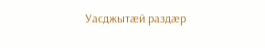Уасджытæй раздæр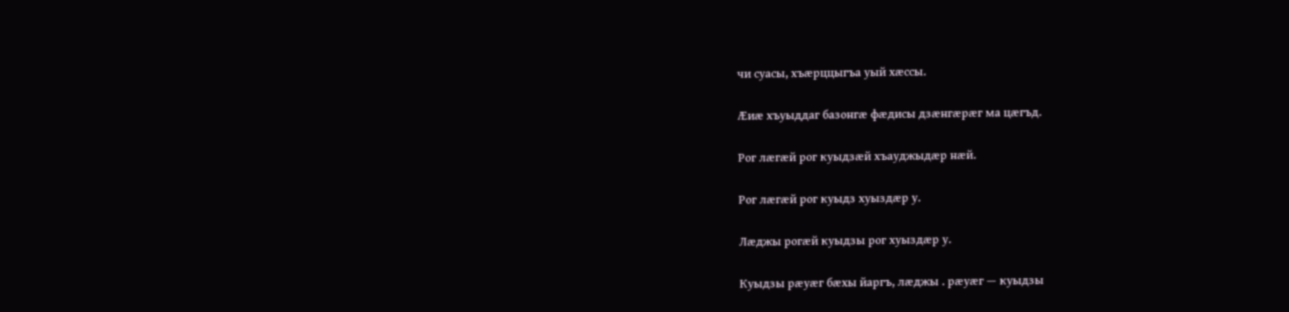чи суасы, хъæрццыгъа уый хæссы.

Æиæ хъуыддаг базонгæ фæдисы дзæнгæрæг ма цæгъд.

Рог лæгæй рог куыдзæй хъауджыдæр нæй.

Рог лæгæй рог куыдз хуыздæр у.

Лæджы рогæй куыдзы рог хуыздæр у.

Куыдзы рæуæг бæхы йаргъ, лæджы . рæуæг — куыдзы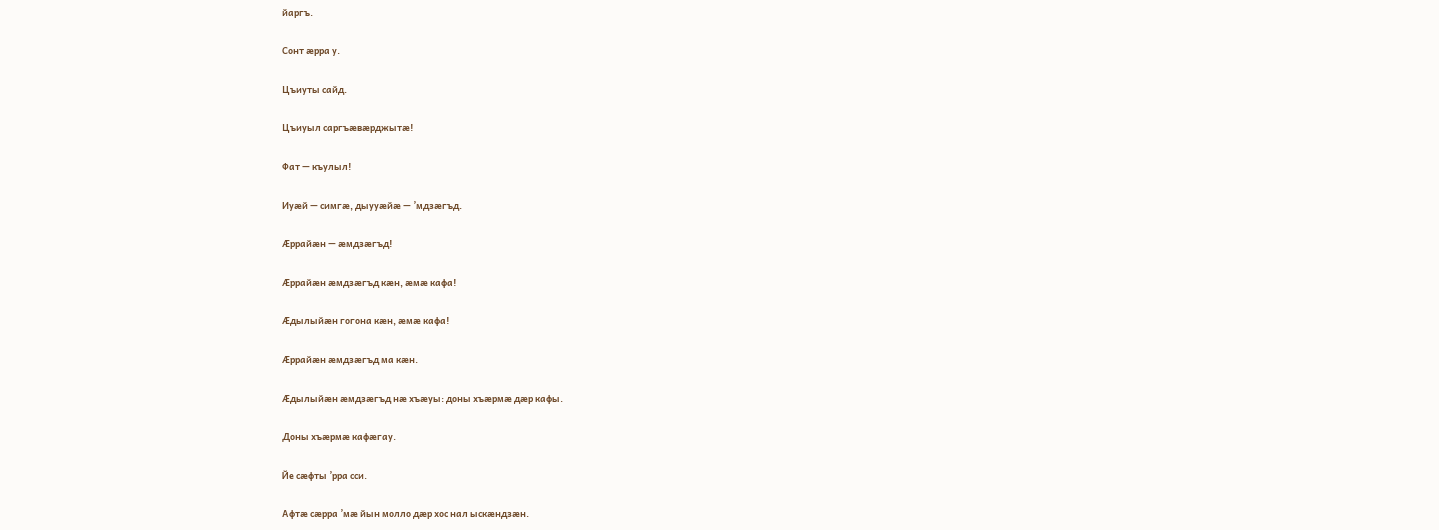йаргъ.

Сонт æрра у.

Цъиуты сайд.

Цъиуыл саргъæвæрджытæ!

Фат — къулыл!

Иуæй — симгæ, дыууæйæ — ’мдзæгъд.

Æррайæн — æмдзæгъд!

Æррайæн æмдзæгъд кæн, æмæ кафа!

Æдылыйæн гогона кæн, æмæ кафа!

Æррайæн æмдзæгъд ма кæн.

Æдылыйæн æмдзæгъд нæ хъæуы: доны хъæрмæ дæр кафы.

Доны хъæрмæ кафæгау.

Йе сæфты ’рра сси.

Афтæ сæрра ’мæ йын молло дæр хос нал ыскæндзæн.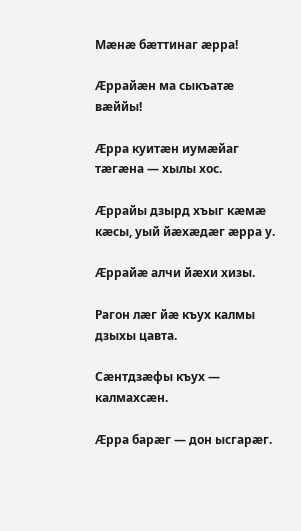Мæнæ бæттинаг æрра!

Æррайæн ма сыкъатæ вæййы!

Æрра куитæн иумæйаг тæгæна — хылы хос.

Æррайы дзырд хъыг кæмæ кæсы, уый йæхæдæг æрра у.

Æррайæ алчи йæхи хизы.

Рагон лæг йæ къух калмы дзыхы цавта.

Сæнтдзæфы къух — калмахсæн.

Æрра барæг — дон ысгарæг.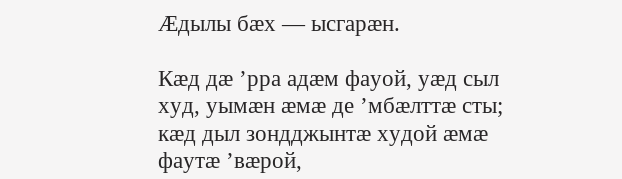Æдылы бæх — ысгарæн.

Кæд дæ ’рра адæм фауой, уæд сыл худ, уымæн æмæ де ’мбæлттæ сты; кæд дыл зондджынтæ худой æмæ фаутæ ’вæрой,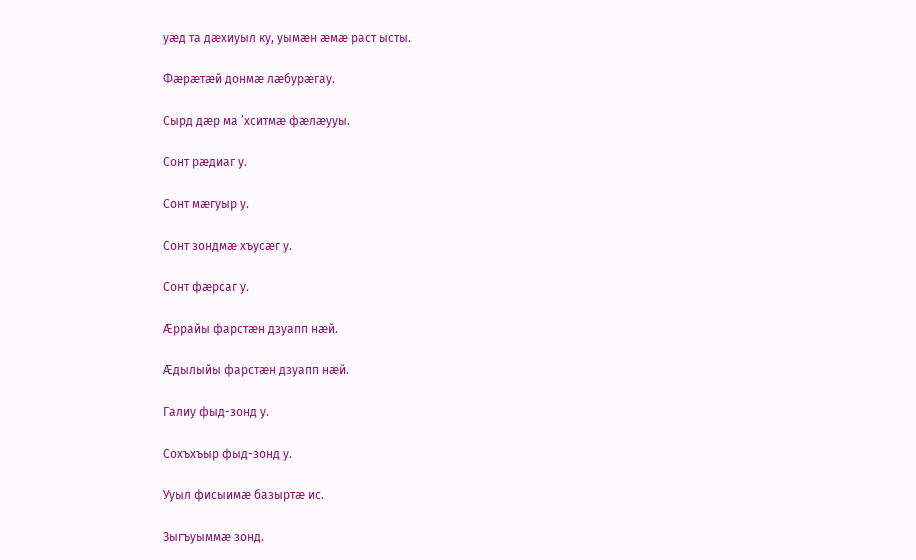уæд та дæхиуыл ку, уымæн æмæ раст ысты.

Фæрæтæй донмæ лæбурæгау.

Сырд дæр ма ’хситмæ фæлæууы.

Сонт рæдиаг у.

Сонт мæгуыр у.

Сонт зондмæ хъусæг у.

Сонт фæрсаг у.

Æррайы фарстæн дзуапп нæй.

Æдылыйы фарстæн дзуапп нæй.

Галиу фыд-зонд у.

Сохъхъыр фыд-зонд у.

Ууыл фисыимæ базыртæ ис.

Зыгъуыммæ зонд.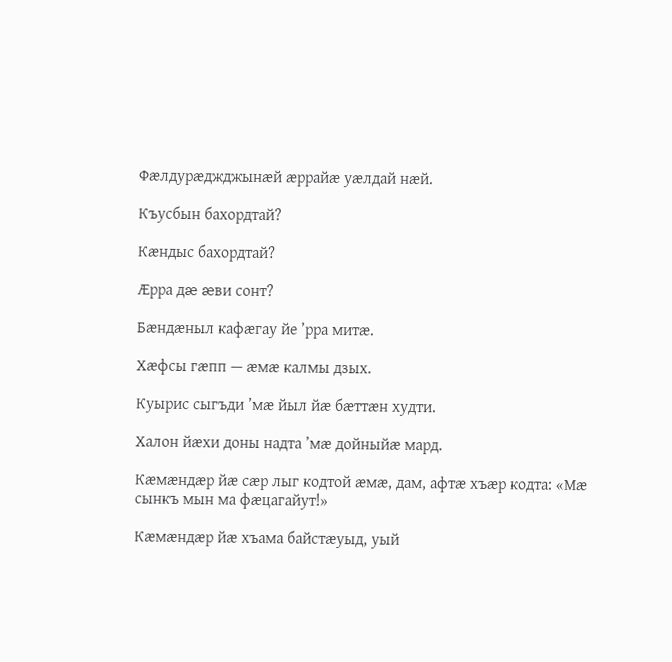Фæлдурæджджынæй æррайæ уæлдай нæй.

Къусбын бахордтай?

Кæндыс бахордтай?

Æрра дæ æви сонт?

Бæндæныл кафæгау йе ’рра митæ.

Хæфсы гæпп — æмæ калмы дзых.

Куырис сыгъди ’мæ йыл йæ бæттæн худти.

Халон йæхи доны надта ’мæ дойныйæ мард.

Кæмæндæр йæ сæр лыг кодтой æмæ, дам, афтæ хъæр кодта: «Мæ сынкъ мын ма фæцагайут!»

Кæмæндæр йæ хъама байстæуыд, уый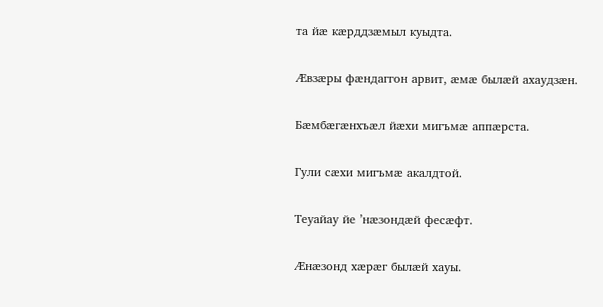та йæ кæрддзæмыл куыдта.

Æвзæры фæндаггон арвит, æмæ былæй ахаудзæн.

Бæмбæгæнхъæл йæхи мигъмæ аппæрста.

Гули сæхи мигъмæ акалдтой.

Теуайау йе ’нæзондæй фесæфт.

Æнæзонд хæрæг былæй хауы.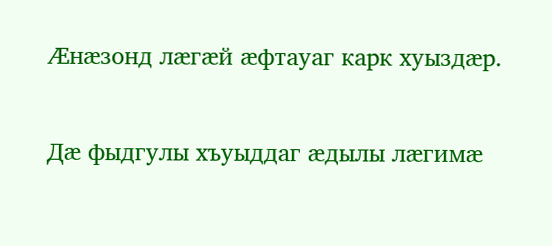Æнæзонд лæгæй æфтауаг карк хуыздæр.

Дæ фыдгулы хъуыддаг æдылы лæгимæ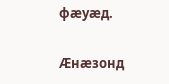фæуæд.

Æнæзонд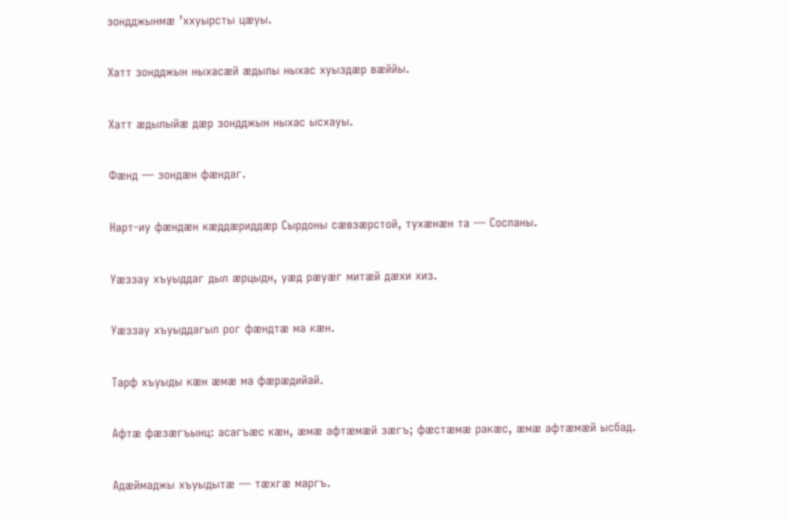зондджынмæ ’ххуырсты цæуы.

Хатт зондджын ныхасæй æдылы ныхас хуыздæр вæййы.

Хатт æдылыйæ дæр зондджын ныхас ысхауы.

Фæнд — зондæн фæндаг.

Нарт-иу фæндæн кæддæриддæр Сырдоны сæвзæрстой, тухæнæн та — Сосланы.

Уæззау хъуыддаг дыл æрцыдн, уæд рæуæг митæй дæхи хиз.

Уæззау хъуыддагыл рог фæндтæ ма кæн.

Тарф хъуыды кæн æмæ ма фæрæдийай.

Афтæ фæзæгъынц: асагъæс кæн, æмæ афтæмæй зæгъ; фæстæмæ ракæс, æмæ афтæмæй ысбад.

Адæймаджы хъуыдытæ — тæхгæ маргъ.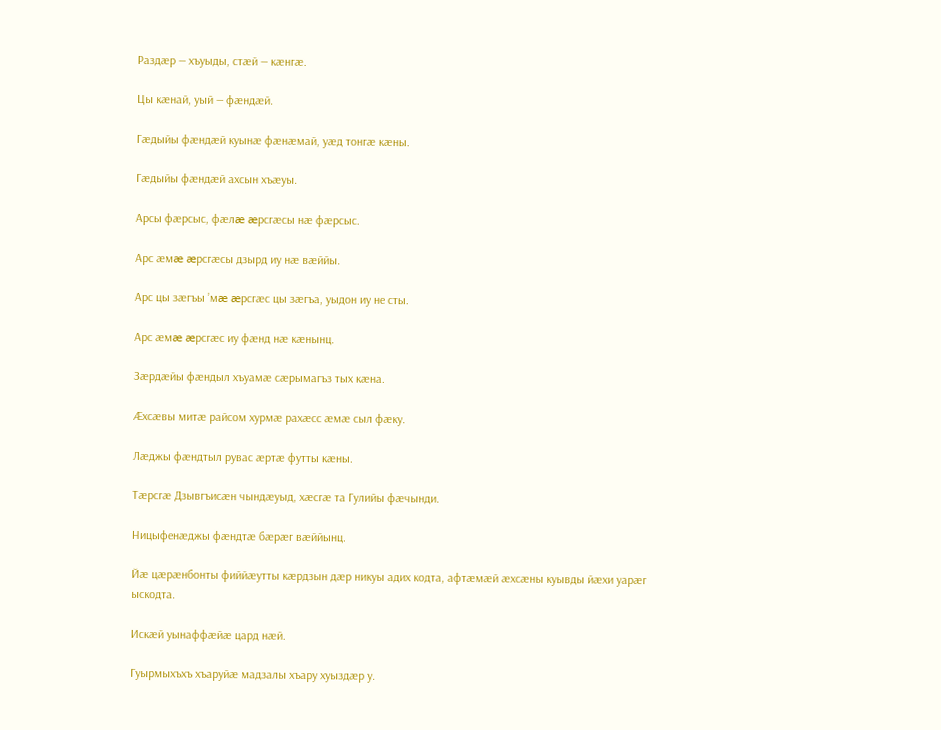Раздæр — хъуыды, стæй — кæнгæ.

Цы кæнай, уый — фæндæй.

Гæдыйы фæндæй куынæ фæнæмай, уæд тонгæ кæны.

Гæдыйы фæндæй ахсын хъæуы.

Арсы фæрсыс, фæлæ æрсгæсы нæ фæрсыс.

Арс æмæ æрсгæсы дзырд иу нæ вæййы.

Арс цы зæгъы ’мæ æрсгæс цы зæгъа, уыдон иу не сты.

Арс æмæ æрсгæс иу фæнд нæ кæнынц.

Зæрдæйы фæндыл хъуамæ сæрымагъз тых кæна.

Æхсæвы митæ райсом хурмæ рахæсс æмæ сыл фæку.

Лæджы фæндтыл рувас æртæ футты кæны.

Тæрсгæ Дзывгъисæн чындæуыд, хæсгæ та Гулийы фæчынди.

Ницыфенæджы фæндтæ бæрæг вæййынц.

Йæ цæрæнбонты фиййæутты кæрдзын дæр никуы адих кодта, афтæмæй æхсæны куывды йæхи уарæг ыскодта.

Искæй уынаффæйæ цард нæй.

Гуырмыхъхъ хъаруйæ мадзалы хъару хуыздæр у.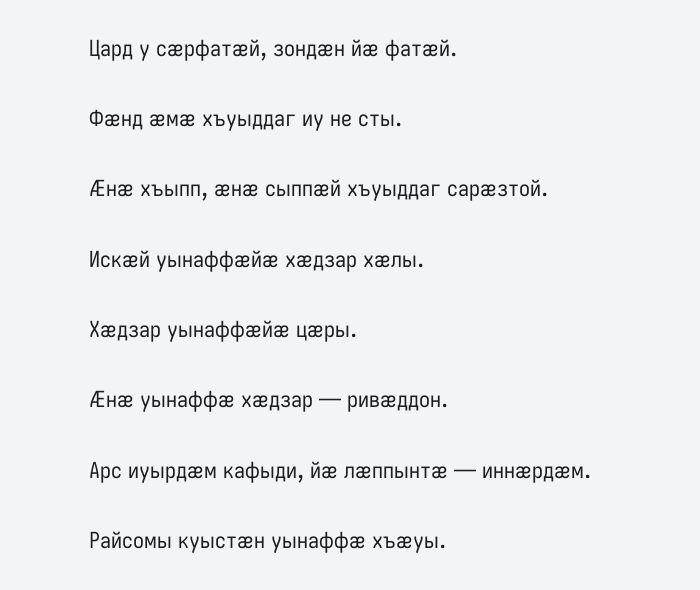Цард у сæрфатæй, зондæн йæ фатæй.

Фæнд æмæ хъуыддаг иу не сты.

Æнæ хъыпп, æнæ сыппæй хъуыддаг сарæзтой.

Искæй уынаффæйæ хæдзар хæлы.

Хæдзар уынаффæйæ цæры.

Æнæ уынаффæ хæдзар — ривæддон.

Арс иуырдæм кафыди, йæ лæппынтæ — иннæрдæм.

Райсомы куыстæн уынаффæ хъæуы.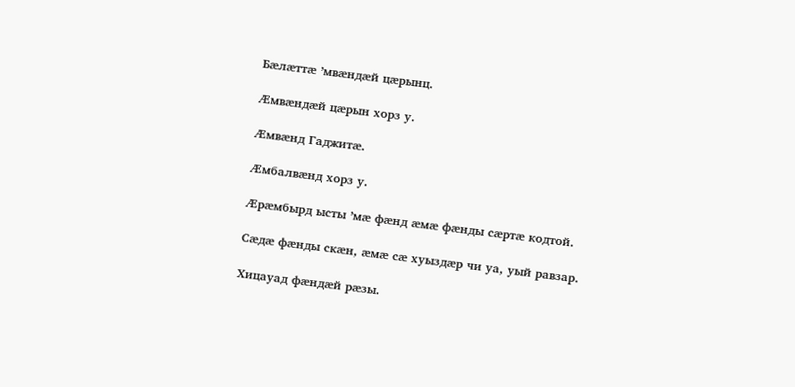Бæлæттæ ’мвæндæй цæрынц.

Æмвæндæй цæрын хорз у.

Æмвæнд Гаджитæ.

Æмбалвæнд хорз у.

Æрæмбырд ысты ’мæ фæнд æмæ фæнды сæртæ кодтой.

Сæдæ фæнды скæн, æмæ сæ хуыздæр чи уа, уый равзар.

Хицауад фæндæй рæзы.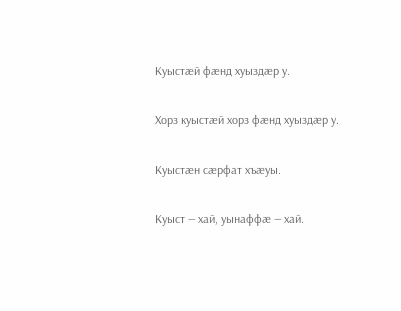Куыстæй фæнд хуыздæр у.

Хорз куыстæй хорз фæнд хуыздæр у.

Куыстæн сæрфат хъæуы.

Куыст — хай, уынаффæ — хай.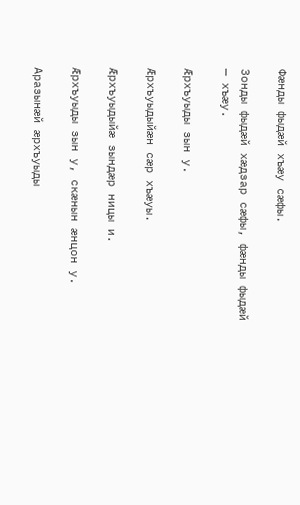Фæнды фыдæй хъæу сæфы.

Зонды фыдæй хæдзар сæфы, фæнды фыдæй — хъæу.

Æрхъуыды зын у.

Æрхъуыдыйæн сæр хъæуы.

Æрхъуыдыйæ зындæр ницы и.

Æрхъуыды зын у, скæнын æнцон у.

Аразынæй æрхъуыды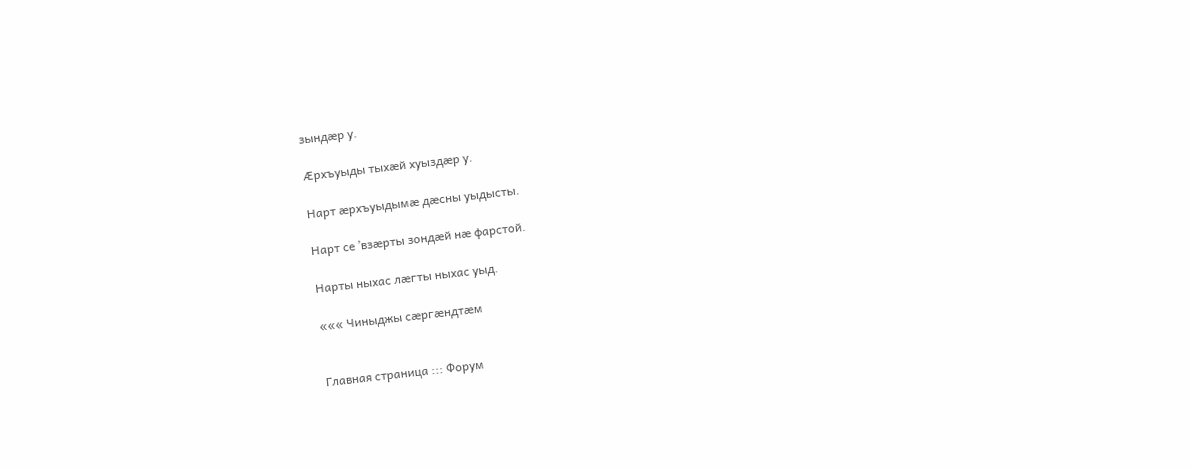зындæр у.

Æрхъуыды тыхæй хуыздæр у.

Нарт æрхъуыдымæ дæсны уыдысты.

Нарт се ’взæрты зондæй нæ фарстой.

Нарты ныхас лæгты ныхас уыд.

««« Чиныджы сæргæндтæм


Главная страница ::: Форум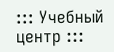::: Учебный центр :::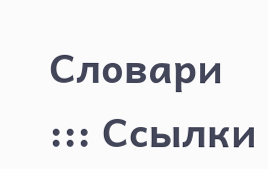Словари ::: Ссылки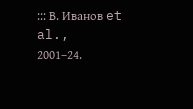::: В. Иванов et al., 2001–24.